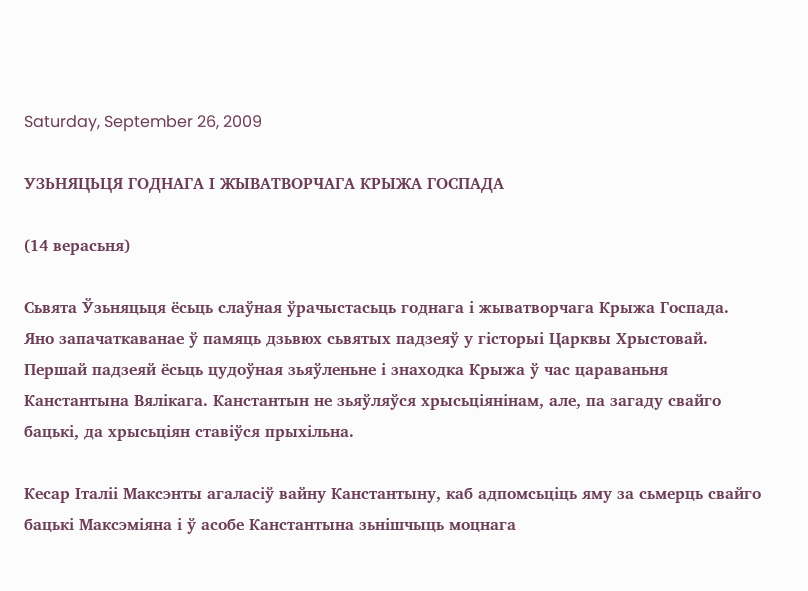Saturday, September 26, 2009

УЗЬНЯЦЬЦЯ ГОДНАГА І ЖЫВАТВОРЧАГА КРЫЖА ГОСПАДА

(14 верасьня)

Сьвята Ўзьняцьця ёсьць слаўная ўрачыстасьць годнага і жыватворчага Крыжа Госпада. Яно запачаткаванае ў памяць дзьвюх сьвятых падзеяў у гісторыі Царквы Хрыстовай. Першай падзеяй ёсьць цудоўная зьяўленьне і знаходка Крыжа ў час цараваньня Канстантына Вялікага. Канстантын не зьяўляўся хрысьціянінам, але, па загаду свайго бацькі, да хрысьціян ставіўся прыхільна.

Кесар Італіі Максэнты агаласіў вайну Канстантыну, каб адпомсьціць яму за сьмерць свайго бацькі Максэміяна і ў асобе Канстантына зьнішчыць моцнага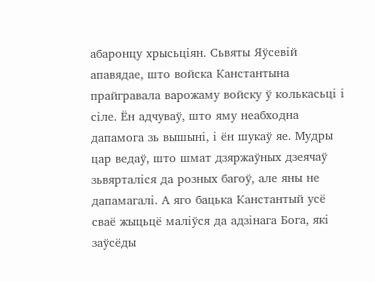абаронцу хрысьціян. Сьвяты Яўсевій апавядае, што войска Канстантына прайгравала варожаму войску ў колькасьці і сіле. Ён адчуваў, што яму неабходна дапамога зь вышыні, і ён шукаў яе. Мудры цар ведаў, што шмат дзяржаўных дзеячаў зьвярталіся да розных багоў, але яны не дапамагалі. А яго бацька Канстантый усё сваё жыцьцё маліўся да адзінага Бога, які заўсёды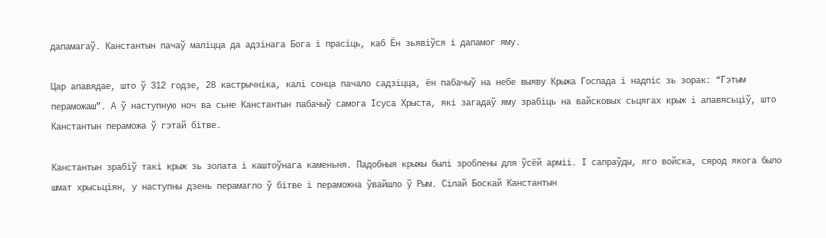дапамагаў. Канстантын пачаў маліцца да адзінага Бога і прасіць, каб Ён зьявіўся і дапамог яму.

Цар апавядае, што ў 312 годзе, 28 кастрычніка, калі сонца пачало садзіцца, ён пабачыў на небе выяву Крыжа Госпада і надпіс зь зорак: “Гэтым пераможаш”. А ў наступную ноч ва сьне Канстантын пабачыў самога Ісуса Хрыста, які загадаў яму зрабіць на вайсковых сьцягах крыж і апавясьціў, што Канстантын пераможа ў гэтай бітве.

Канстантын зрабіў такі крыж зь золата і каштоўнага каменьня. Падобныя крыжы былі зроблены для ўсёй арміі. І сапраўды, яго войска, сярод якога было шмат хрысьціян, у наступны дзень перамагло ў бітве і пераможна ўвайшло ў Рым. Сілай Боскай Канстантын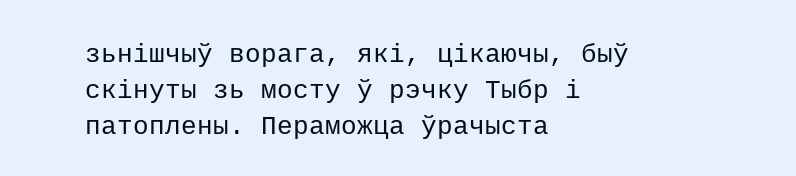зьнішчыў ворага, які, цікаючы, быў скінуты зь мосту ў рэчку Тыбр і патоплены. Пераможца ўрачыста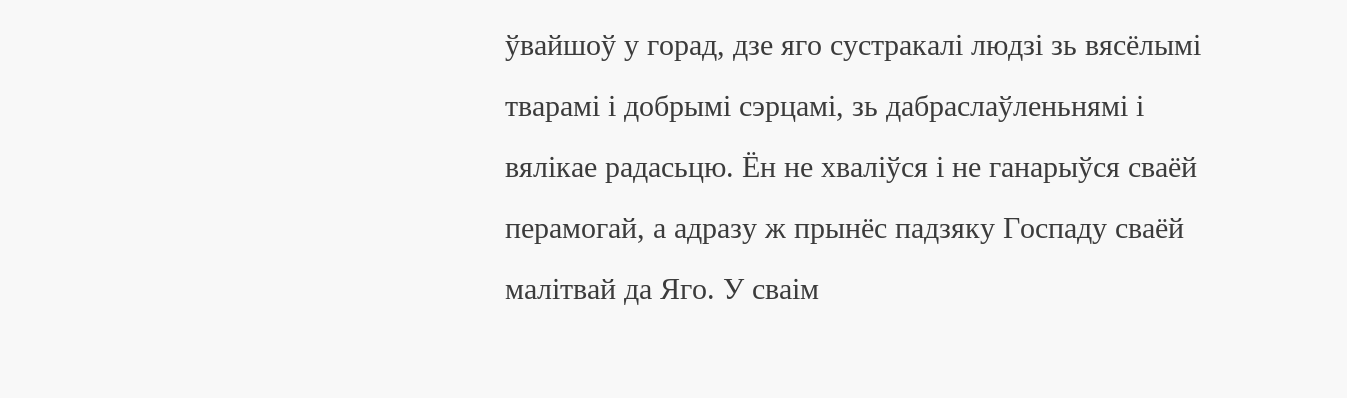ўвайшоў у горад, дзе яго сустракалі людзі зь вясёлымі тварамі і добрымі сэрцамі, зь дабраслаўленьнямі і вялікае радасьцю. Ён не хваліўся і не ганарыўся сваёй перамогай, а адразу ж прынёс падзяку Госпаду сваёй малітвай да Яго. У сваім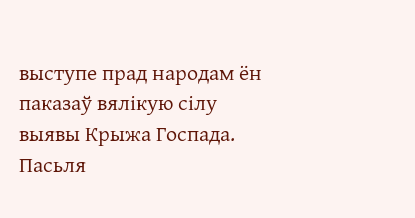выступе прад народам ён паказаў вялікую сілу выявы Крыжа Госпада. Пасьля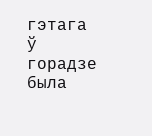гэтага ў горадзе была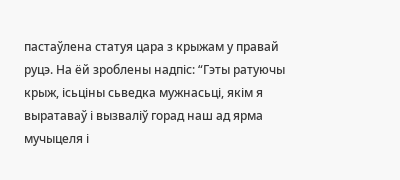пастаўлена статуя цара з крыжам у правай руцэ. На ёй зроблены надпіс: “Гэты ратуючы крыж, ісьціны сьведка мужнасьці, якім я выратаваў і вызваліў горад наш ад ярма мучыцеля і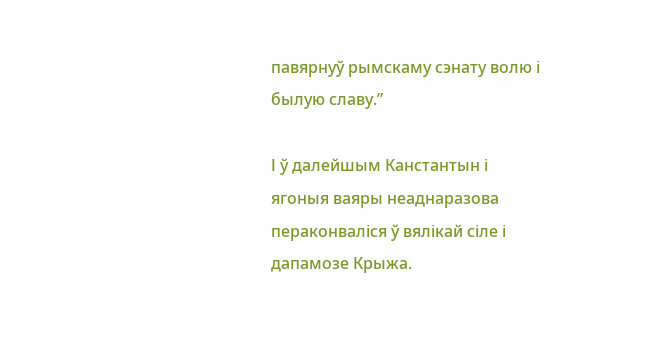павярнуў рымскаму сэнату волю і былую славу.”

І ў далейшым Канстантын і ягоныя ваяры неаднаразова пераконваліся ў вялікай сіле і дапамозе Крыжа.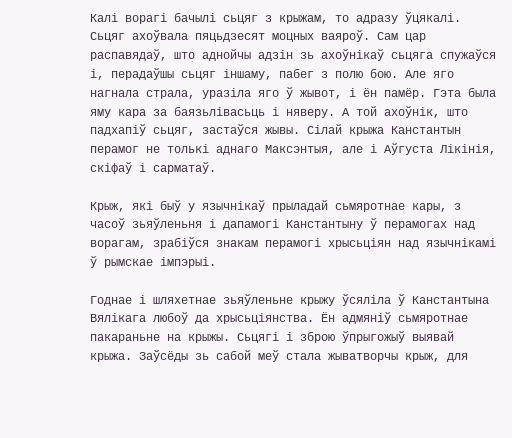Калі ворагі бачылі сьцяг з крыжам, то адразу ўцякалі. Сьцяг ахоўвала пяцьдзесят моцных ваяроў. Сам цар распавядаў, што аднойчы адзін зь ахоўнікаў сьцяга спужаўся і, перадаўшы сьцяг іншаму, пабег з полю бою. Але яго нагнала страла, уразіла яго ў жывот, і ён памёр. Гэта была яму кара за баязьлівасьць і няверу. А той ахоўнік, што падхапіў сьцяг, застаўся жывы. Сілай крыжа Канстантын перамог не толькі аднаго Максэнтыя, але і Аўгуста Лікінія, скіфаў і сарматаў.

Крыж, які быў у язычнікаў прыладай сьмяротнае кары, з часоў зьяўленьня і дапамогі Канстантыну ў перамогах над ворагам, зрабіўся знакам перамогі хрысьціян над язычнікамі ў рымскае імпэрыі.

Годнае і шляхетнае зьяўленьне крыжу ўсяліла ў Канстантына Вялікага любоў да хрысьціянства. Ён адмяніў сьмяротнае пакараньне на крыжы. Сьцягі і зброю ўпрыгожыў выявай крыжа. Заўсёды зь сабой меў стала жыватворчы крыж, для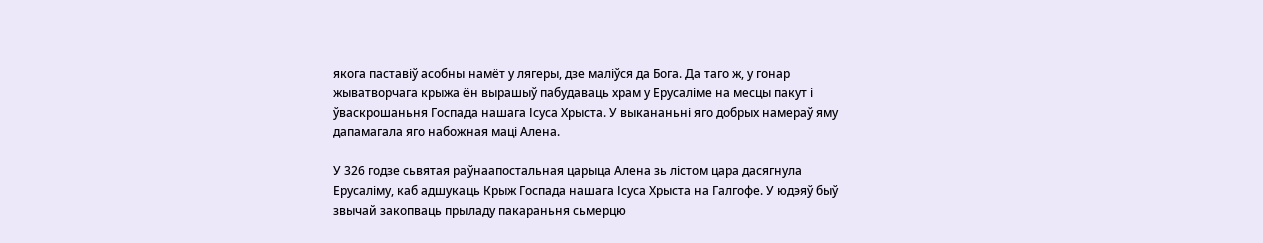якога паставіў асобны намёт у лягеры, дзе маліўся да Бога. Да таго ж, у гонар жыватворчага крыжа ён вырашыў пабудаваць храм у Ерусаліме на месцы пакут і ўваскрошаньня Госпада нашага Ісуса Хрыста. У выкананьні яго добрых намераў яму дапамагала яго набожная маці Алена.

У 326 годзе сьвятая раўнаапостальная царыца Алена зь лістом цара дасягнула Ерусаліму, каб адшукаць Крыж Госпада нашага Ісуса Хрыста на Галгофе. У юдэяў быў звычай закопваць прыладу пакараньня сьмерцю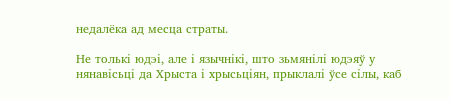недалёка ад месца страты.

Не толькі юдэі, але і язычнікі, што зьмянілі юдэяў у нянавісьці да Хрыста і хрысьціян, прыклалі ўсе сілы, каб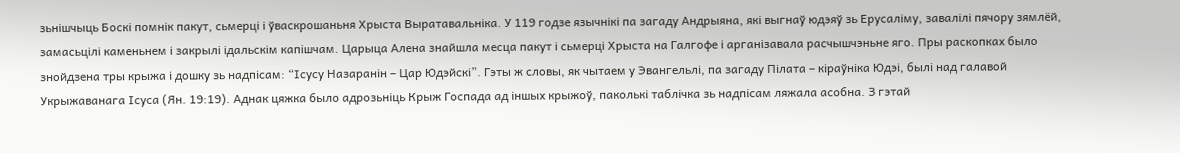зьнішчыць Боскі помнік пакут, сьмерці і ўваскрошаньня Хрыста Выратавальніка. У 119 годзе язычнікі па загаду Андрыяна, які выгнаў юдэяў зь Ерусаліму, завалілі пячору зямлёй, замасьцілі каменьнем і закрылі ідальскім капішчам. Царыца Алена знайшла месца пакут і сьмерці Хрыста на Галгофе і арганізавала расчышчэньне яго. Пры раскопках было знойдзена тры крыжа і дошку зь надпісам: “Ісусу Назаранін – Цар Юдэйскі”. Гэты ж словы, як чытаем у Эвангельлі, па загаду Пілата – кіраўніка Юдэі, былі над галавой Укрыжаванага Ісуса (Ян. 19:19). Аднак цяжка было адрозьніць Крыж Госпада ад іншых крыжоў, паколькі таблічка зь надпісам ляжала асобна. З гэтай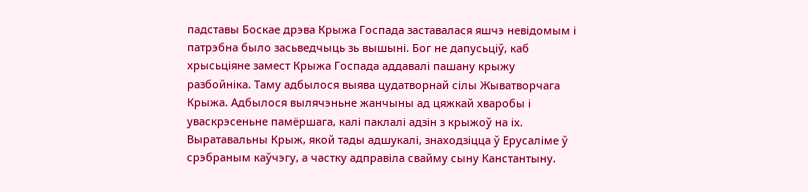падставы Боскае дрэва Крыжа Госпада заставалася яшчэ невідомым і патрэбна было засьведчыць зь вышыні. Бог не дапусьціў, каб хрысьціяне замест Крыжа Госпада аддавалі пашану крыжу разбойніка. Таму адбылося выява цудатворнай сілы Жыватворчага Крыжа. Адбылося вылячэньне жанчыны ад цяжкай хваробы і уваскрэсеньне памёршага, калі паклалі адзін з крыжоў на іх. Выратавальны Крыж, якой тады адшукалі, знаходзіцца ў Ерусаліме ў срэбраным каўчэгу, а частку адправіла свайму сыну Канстантыну.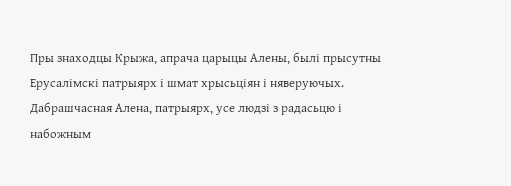Пры знаходцы Крыжа, апрача царыцы Алены, былі прысутны Ерусалімскі патрыярх і шмат хрысьціян і няверуючых. Дабрашчасная Алена, патрыярх, усе людзі з радасьцю і набожным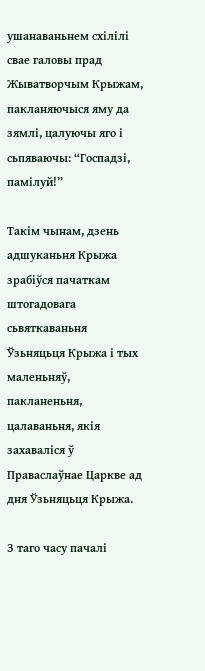ушанаваньнем схілілі свае галовы прад Жыватворчым Крыжам, пакланяючыся яму да зямлі, цалуючы яго і сьпяваючы: “Госпадзі, памілуй!”

Такім чынам, дзень адшуканьня Крыжа зрабіўся пачаткам штогадовага сьвяткаваньня Ўзьняцьця Крыжа і тых маленьняў, пакланеньня, цалаваньня, якія захаваліся ў Праваслаўнае Царкве ад дня Ўзьняцьця Крыжа.

З таго часу пачалі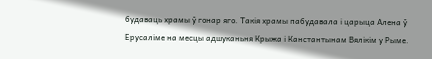будаваць храмы ў гонар яго. Такія храмы пабудавала і царыца Алена ў Ерусаліме на месцы адшуканьня Крыжа і Канстантынам Вялікім у Рыме.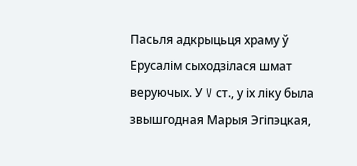Пасьля адкрыцьця храму ў Ерусалім сыходзілася шмат веруючых. У V ст., у іх ліку была звышгодная Марыя Эгіпэцкая,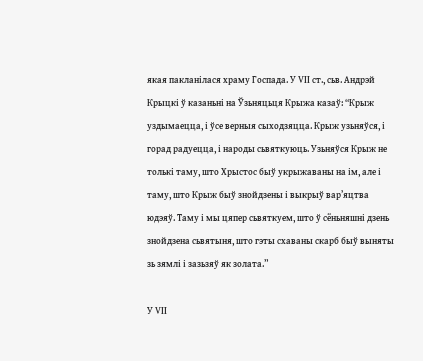якая пакланілася храму Госпада. У VІІ ст., сьв. Андрэй Крыцкі ў казаньні на Ўзьняцьця Крыжа казаў: “Крыж уздымаецца, і ўсе верныя сыходзяцца. Крыж узьняўся, і горад радуецца, і народы сьвяткуюць. Узьняўся Крыж не толькі таму, што Хрыстос быў укрыжаваны на ім, але і таму, што Крыж быў знойдзены і выкрыў вар’яцтва юдэяў. Таму і мы цяпер сьвяткуем, што ў сёньняшні дзень знойдзена сьвятыня, што гэты схаваны скарб быў выняты зь зямлі і зазьзяў як золата.”

У VІІ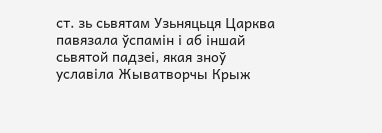ст. зь сьвятам Узьняцьця Царква павязала ўспамін і аб іншай сьвятой падзеі, якая зноў уславіла Жыватворчы Крыж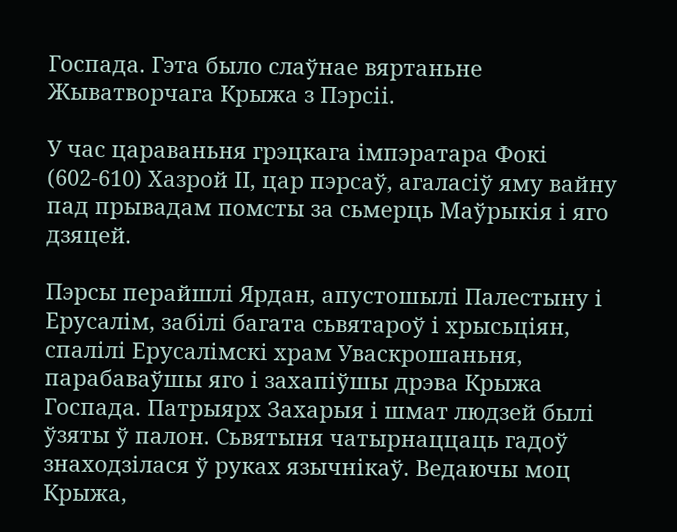Госпада. Гэта было слаўнае вяртаньне Жыватворчага Крыжа з Пэрсіі.

У час цараваньня грэцкага імпэратара Фокі (602-610) Хазрой ІІ, цар пэрсаў, агаласіў яму вайну пад прывадам помсты за сьмерць Маўрыкія і яго дзяцей.

Пэрсы перайшлі Ярдан, апустошылі Палестыну і Ерусалім, забілі багата сьвятароў і хрысьціян, спалілі Ерусалімскі храм Уваскрошаньня, парабаваўшы яго і захапіўшы дрэва Крыжа Госпада. Патрыярх Захарыя і шмат людзей былі ўзяты ў палон. Сьвятыня чатырнаццаць гадоў знаходзілася ў руках язычнікаў. Ведаючы моц Крыжа,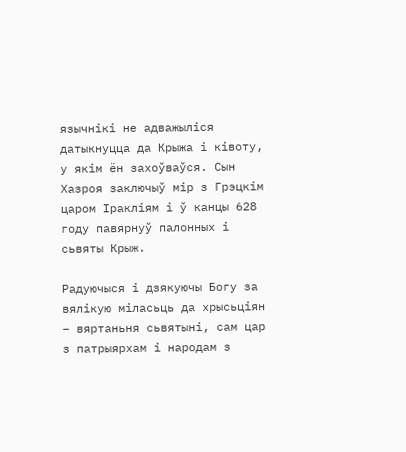язычнікі не адважыліся датыкнуцца да Крыжа і ківоту, у якім ён захоўваўся. Сын Хазроя заключыў мір з Грэцкім царом Іракліям і ў канцы 628 году павярнуў палонных і сьвяты Крыж.

Радуючыся і дзякуючы Богу за вялікую міласьць да хрысьціян – вяртаньня сьвятыні, сам цар з патрыярхам і народам з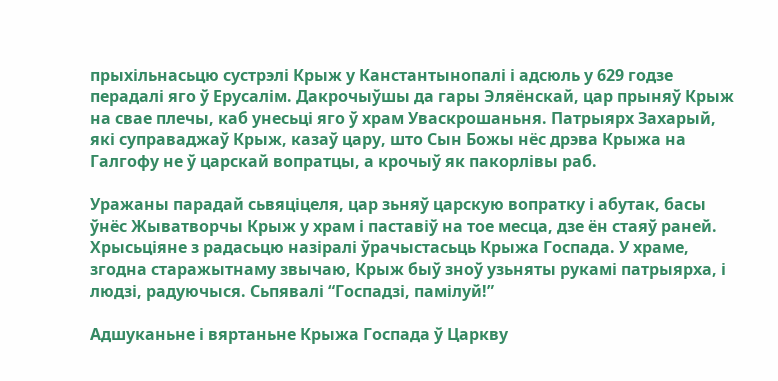прыхільнасьцю сустрэлі Крыж у Канстантынопалі і адсюль у 629 годзе перадалі яго ў Ерусалім. Дакрочыўшы да гары Эляёнскай, цар прыняў Крыж на свае плечы, каб унесьці яго ў храм Уваскрошаньня. Патрыярх Захарый, які суправаджаў Крыж, казаў цару, што Сын Божы нёс дрэва Крыжа на Галгофу не ў царскай вопратцы, а крочыў як пакорлівы раб.

Уражаны парадай сьвяціцеля, цар зьняў царскую вопратку і абутак, басы ўнёс Жыватворчы Крыж у храм і паставіў на тое месца, дзе ён стаяў раней. Хрысьціяне з радасьцю назіралі ўрачыстасьць Крыжа Госпада. У храме, згодна старажытнаму звычаю, Крыж быў зноў узьняты рукамі патрыярха, і людзі, радуючыся. Сьпявалі “Госпадзі, памілуй!”

Адшуканьне і вяртаньне Крыжа Госпада ў Царкву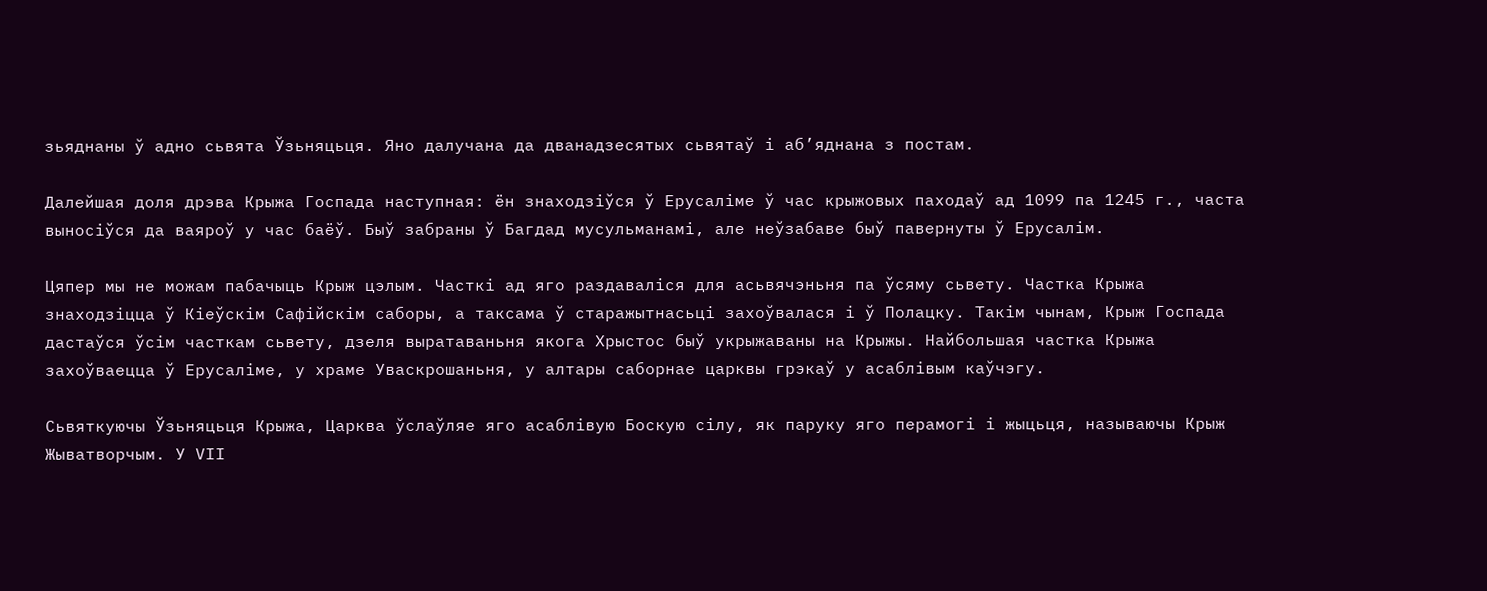зьяднаны ў адно сьвята Ўзьняцьця. Яно далучана да дванадзесятых сьвятаў і аб’яднана з постам.

Далейшая доля дрэва Крыжа Госпада наступная: ён знаходзіўся ў Ерусаліме ў час крыжовых паходаў ад 1099 па 1245 г., часта выносіўся да ваяроў у час баёў. Быў забраны ў Багдад мусульманамі, але неўзабаве быў павернуты ў Ерусалім.

Цяпер мы не можам пабачыць Крыж цэлым. Часткі ад яго раздаваліся для асьвячэньня па ўсяму сьвету. Частка Крыжа знаходзіцца ў Кіеўскім Сафійскім саборы, а таксама ў старажытнасьці захоўвалася і ў Полацку. Такім чынам, Крыж Госпада дастаўся ўсім часткам сьвету, дзеля выратаваньня якога Хрыстос быў укрыжаваны на Крыжы. Найбольшая частка Крыжа захоўваецца ў Ерусаліме, у храме Уваскрошаньня, у алтары саборнае царквы грэкаў у асаблівым каўчэгу.

Сьвяткуючы Ўзьняцьця Крыжа, Царква ўслаўляе яго асаблівую Боскую сілу, як паруку яго перамогі і жыцьця, называючы Крыж Жыватворчым. У VІІ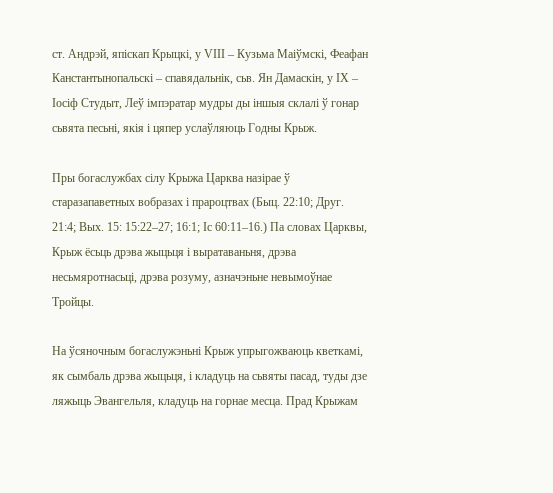ст. Андрэй, япіскап Крыцкі, у VІІІ – Кузьма Маіўмскі, Феафан Канстантынопальскі – спавядальнік, сьв. Ян Дамаскін, у ІХ – Іосіф Студыт, Леў імпэратар мудры ды іншыя склалі ў гонар сьвята песьні, якія і цяпер услаўляюць Годны Крыж.

Пры богаслужбах сілу Крыжа Царква назірае ў старазапаветных вобразах і прароцтвах (Быц. 22:10; Друг. 21:4; Вых. 15: 15:22–27; 16:1; Іс 60:11–16.) Па словах Царквы, Крыж ёсьць дрэва жыцьця і выратаваньня, дрэва несьмяротнасьці, дрэва розуму, азначэньне невымоўнае Тройцы.

На ўсяночным богаслужэньні Крыж упрыгожваюць кветкамі, як сымбаль дрэва жыцьця, і кладуць на сьвяты пасад, туды дзе ляжыць Эвангельля, кладуць на горнае месца. Прад Крыжам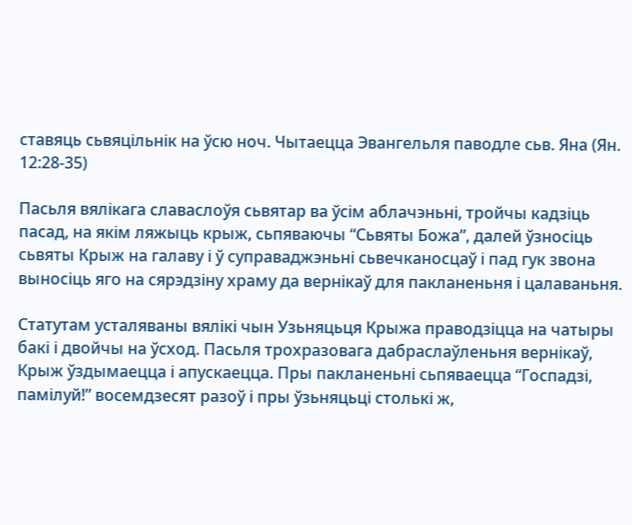ставяць сьвяцільнік на ўсю ноч. Чытаецца Эвангельля паводле сьв. Яна (Ян. 12:28-35)

Пасьля вялікага славаслоўя сьвятар ва ўсім аблачэньні, тройчы кадзіць пасад, на якім ляжыць крыж, сьпяваючы “Сьвяты Божа”, далей ўзносіць сьвяты Крыж на галаву і ў суправаджэньні сьвечканосцаў і пад гук звона выносіць яго на сярэдзіну храму да вернікаў для пакланеньня і цалаваньня.

Статутам усталяваны вялікі чын Узьняцьця Крыжа праводзіцца на чатыры бакі і двойчы на ўсход. Пасьля трохразовага дабраслаўленьня вернікаў, Крыж ўздымаецца і апускаецца. Пры пакланеньні сьпяваецца “Госпадзі, памілуй!” восемдзесят разоў і пры ўзьняцьці столькі ж,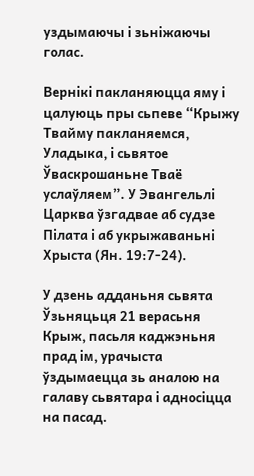уздымаючы і зьніжаючы голас.

Вернікі пакланяюцца яму і цалуюць пры сьпеве “Крыжу Твайму пакланяемся, Уладыка, і сьвятое Ўваскрошаньне Тваё услаўляем”. У Эвангельлі Царква ўзгадвае аб судзе Пілата і аб укрыжаваньні Хрыста (Ян. 19:7-24).

У дзень адданьня сьвята Ўзьняцьця 21 верасьня Крыж, пасьля каджэньня прад ім, урачыста ўздымаецца зь аналою на галаву сьвятара і адносіцца на пасад.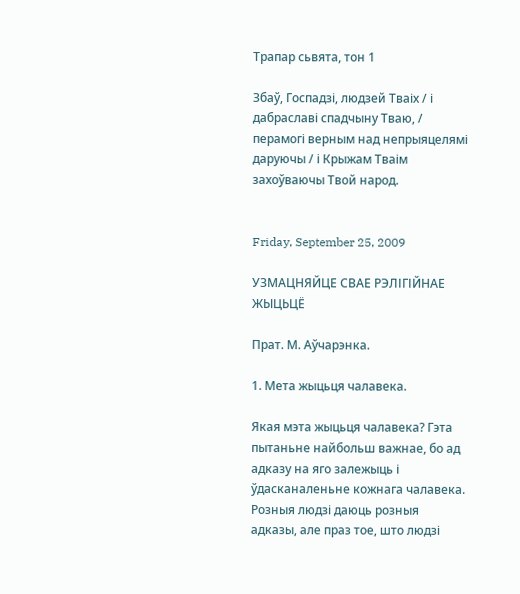Трапар сьвята, тон 1

Збаў, Госпадзі, людзей Тваіх / і дабраславі спадчыну Тваю, / перамогі верным над непрыяцелямі даруючы / і Крыжам Тваім захоўваючы Твой народ.


Friday, September 25, 2009

УЗМАЦНЯЙЦЕ СВАЕ РЭЛІГІЙНАЕ ЖЫЦЬЦЁ

Прат. М. Аўчарэнка.

1. Мета жыцьця чалавека.

Якая мэта жыцьця чалавека? Гэта пытаньне найбольш важнае, бо ад адказу на яго залежыць і ўдасканаленьне кожнага чалавека. Розныя людзі даюць розныя адказы, але праз тое, што людзі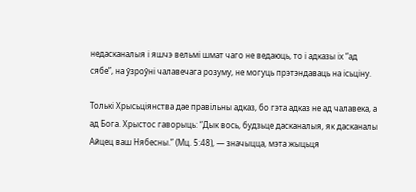недасканалыя і яшчэ вельмі шмат чаго не ведаюць, то і адказы іх “ад сябе”, на ўзроўні чалавечага розуму, не могуць прэтэндаваць на ісьціну.

Толькі Хрысьціянства дае правільны адказ, бо гэта адказ не ад чалавека, а ад Бога. Хрыстос гаворыць: “Дык вось, будзьце дасканалыя, як дасканалы Айцец ваш Нябесны.” (Мц. 5:48), — значыцца, мэта жыцьця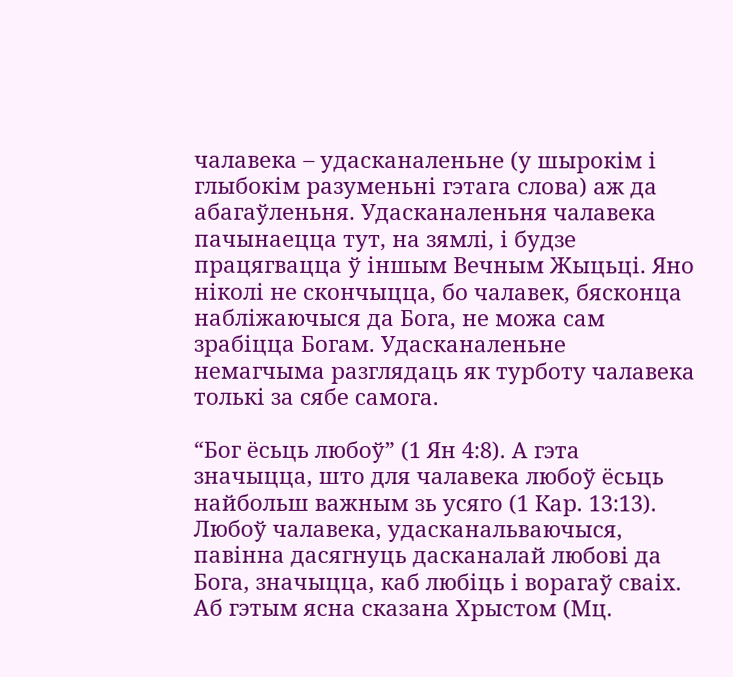чалавека – удасканаленьне (у шырокім і глыбокім разуменьні гэтага слова) аж да абагаўленьня. Удасканаленьня чалавека пачынаецца тут, на зямлі, і будзе працягвацца ў іншым Вечным Жыцьці. Яно ніколі не скончыцца, бо чалавек, бясконца набліжаючыся да Бога, не можа сам зрабіцца Богам. Удасканаленьне немагчыма разглядаць як турботу чалавека толькі за сябе самога.

“Бог ёсьць любоў” (1 Ян 4:8). А гэта значыцца, што для чалавека любоў ёсьць найбольш важным зь усяго (1 Кар. 13:13). Любоў чалавека, удасканальваючыся, павінна дасягнуць дасканалай любові да Бога, значыцца, каб любіць і ворагаў сваіх. Аб гэтым ясна сказана Хрыстом (Мц.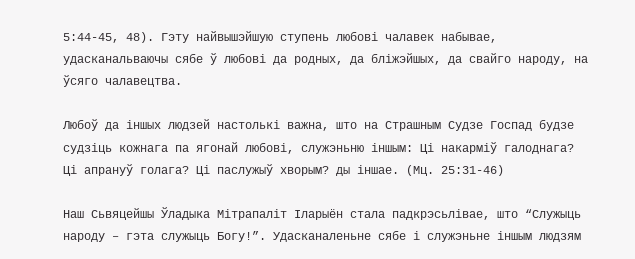5:44-45, 48). Гэту найвышэйшую ступень любові чалавек набывае, удасканальваючы сябе ў любові да родных, да бліжэйшых, да свайго народу, на ўсяго чалавецтва.

Любоў да іншых людзей настолькі важна, што на Страшным Судзе Госпад будзе судзіць кожнага па ягонай любові, служэньню іншым: Ці накарміў галоднага? Ці апрануў голага? Ці паслужыў хворым? ды іншае. (Мц. 25:31-46)

Наш Сьвяцейшы Ўладыка Мітрапаліт Іларыён стала падкрэсьлівае, што “Служыць народу – гэта служыць Богу!”. Удасканаленьне сябе і служэньне іншым людзям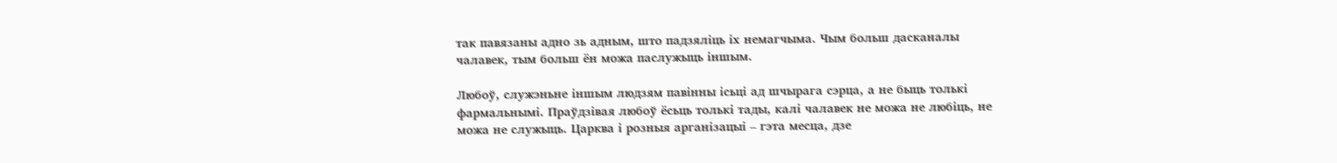так павязаны адно зь адным, што падзяліць іх немагчыма. Чым больш дасканалы чалавек, тым больш ён можа паслужыць іншым.

Любоў, служэньне іншым людзям павінны ісьці ад шчырага сэрца, а не быць толькі фармальнымі. Праўдзівая любоў ёсьць толькі тады, калі чалавек не можа не любіць, не можа не служыць. Царква і розныя арганізацыі – гэта месца, дзе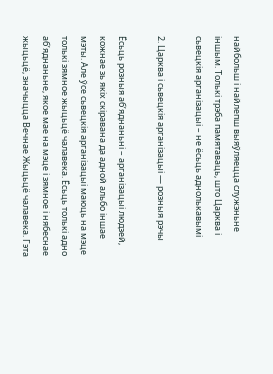найбольш і найлепш выяўляецца служэньне іншым. Толькі трэба памятаваць, што Царква і сьвецкія арганізацыі – не ёсьць аднолькавымі

2. Царква і сьвецкія арганізацыі — розныя рэчы

Ёсьць розныя аб’яднаньні – арганізацыі людзей, кожнае зь якіх скіравана да адной альбо іншае мэты. Але ўсе сьвецкія арганізацыі маюць на мэце толькі зямное жыцьцё чалавека. Ёсьць толькі адно аб’яднаньне, якое мае на мэце і зямное і нябеснае жыцьцё, значыцца Вечнае Жыцьцё чалавека. Гэта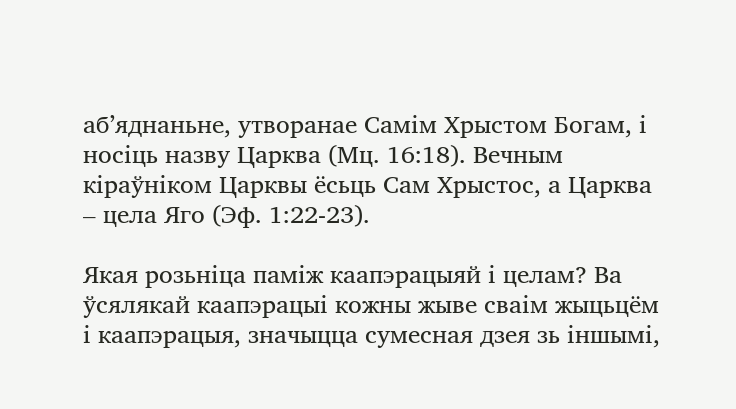аб’яднаньне, утворанае Самім Хрыстом Богам, і носіць назву Царква (Мц. 16:18). Вечным кіраўніком Царквы ёсьць Сам Хрыстос, а Царква – цела Яго (Эф. 1:22-23).

Якая розьніца паміж каапэрацыяй і целам? Ва ўсялякай каапэрацыі кожны жыве сваім жыцьцём і каапэрацыя, значыцца сумесная дзея зь іншымі,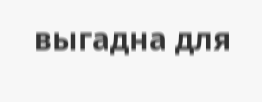выгадна для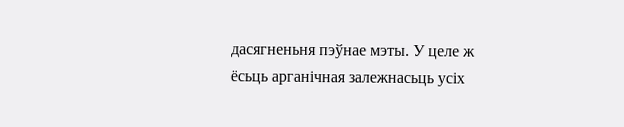дасягненьня пэўнае мэты. У целе ж ёсьць арганічная залежнасьць усіх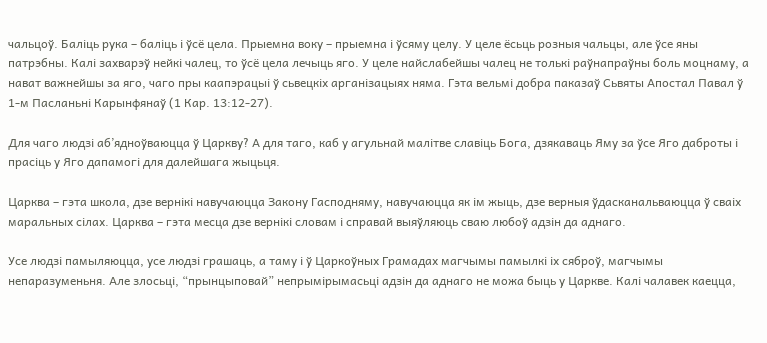чальцоў. Баліць рука – баліць і ўсё цела. Прыемна воку – прыемна і ўсяму целу. У целе ёсьць розныя чальцы, але ўсе яны патрэбны. Калі захварэў нейкі чалец, то ўсё цела лечыць яго. У целе найслабейшы чалец не толькі раўнапраўны боль моцнаму, а нават важнейшы за яго, чаго пры каапэрацыі ў сьвецкіх арганізацыях няма. Гэта вельмі добра паказаў Сьвяты Апостал Павал ў 1-м Пасланьні Карынфянаў (1 Кар. 13:12-27).

Для чаго людзі аб’ядноўваюцца ў Царкву? А для таго, каб у агульнай малітве славіць Бога, дзякаваць Яму за ўсе Яго даброты і прасіць у Яго дапамогі для далейшага жыцьця.

Царква – гэта школа, дзе вернікі навучаюцца Закону Гасподняму, навучаюцца як ім жыць, дзе верныя ўдасканальваюцца ў сваіх маральных сілах. Царква – гэта месца дзе вернікі словам і справай выяўляюць сваю любоў адзін да аднаго.

Усе людзі памыляюцца, усе людзі грашаць, а таму і ў Царкоўных Грамадах магчымы памылкі іх сяброў, магчымы непаразуменьня. Але злосьці, “прынцыповай” непрымірымасьці адзін да аднаго не можа быць у Царкве. Калі чалавек каецца,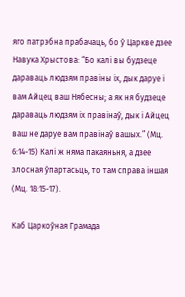яго патрэбна прабачаць, бо ў Царкве дзее Навука Хрыстова: “Бо калі вы будзеце дараваць людзям правіны іх, дык даруе і вам Айцец ваш Нябесны; а як ня будзеце дараваць людзям іх правінаў, дык і Айцец ваш не даруе вам правінаў вашых.” (Мц. 6:14-15) Калі ж няма пакаяньня, а дзее злосная ўпартасьць, то там справа іншая (Мц. 18:15-17).

Каб Царкоўная Грамада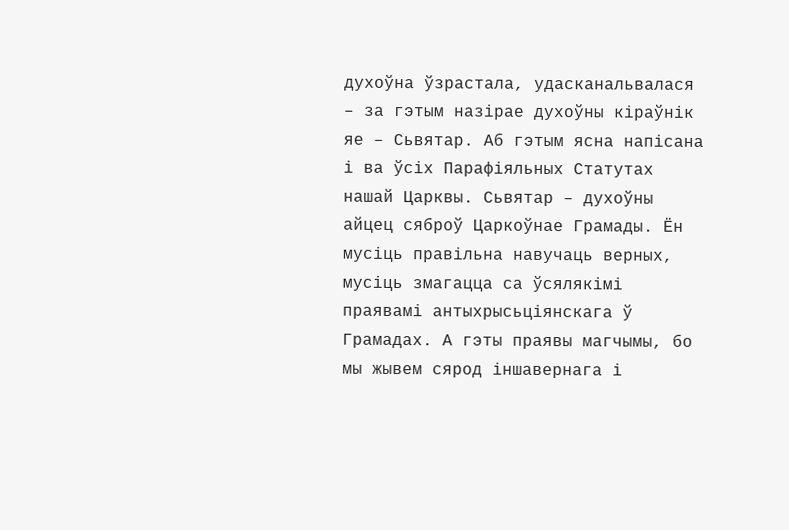духоўна ўзрастала, удасканальвалася – за гэтым назірае духоўны кіраўнік яе – Сьвятар. Аб гэтым ясна напісана і ва ўсіх Парафіяльных Статутах нашай Царквы. Сьвятар – духоўны айцец сяброў Царкоўнае Грамады. Ён мусіць правільна навучаць верных, мусіць змагацца са ўсялякімі праявамі антыхрысьціянскага ў Грамадах. А гэты праявы магчымы, бо мы жывем сярод іншавернага і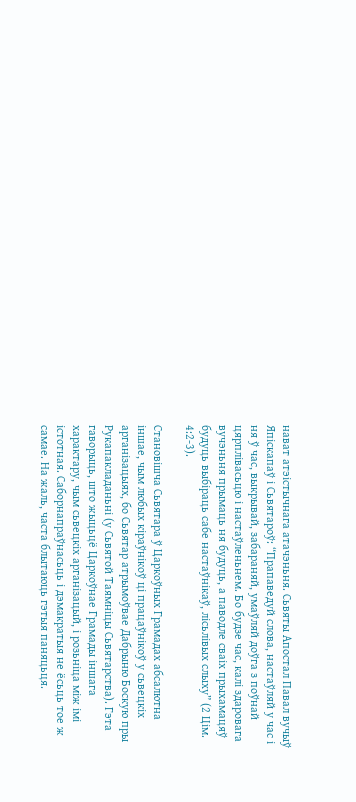нават атэістычнага атачэньня. Сьвяты Апостал Павал вучыў Япіскапаў і Сьвятароў: “Прапаведуй слова, настаўляй у час і ня ў час, выкрывай, забараняй, умаўляй доўга з поўнай цярплівасьцю і настаўленьнем. Бо будзе час, калі здаровага вучэньня прымаць ня будуць, а паводле сваіх прыхамацяў будуць выбіраць сабе настаўнікаў, лісьлівых слыху” (2 Цім. 4:2-3).

Становішча Сьвятара ў Царкоўных Грамадах абсалютна іншае, чым любых кіраўнікоў ці працаўнікоў у сьвецкіх арганізацыях, бо Сьвятар атрымоўвае Дабрыню Боскую пры Рукапакладаньні (у Сьвятой Таямніцы Сьвятарства). Гэта гаворыць, што жыцьцё Царкоўнае Грамады іншага характару, чым сьвецкіх арганізацый, і розьніца між імі істотная. Саборнапраўнасьць і дэмакратыя не ёсьць тое ж самае. На жаль, часта блытаюць гэтыя паняцьця.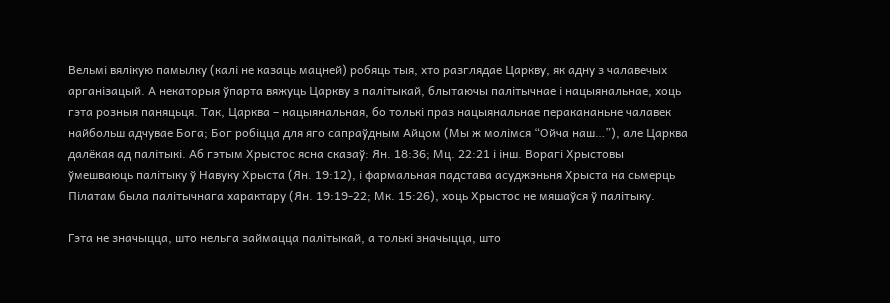Вельмі вялікую памылку (калі не казаць мацней) робяць тыя, хто разглядае Царкву, як адну з чалавечых арганізацый. А некаторыя ўпарта вяжуць Царкву з палітыкай, блытаючы палітычнае і нацыянальнае, хоць гэта розныя паняцьця. Так, Царква – нацыянальная, бо толькі праз нацыянальнае перакананьне чалавек найбольш адчувае Бога; Бог робіцца для яго сапраўдным Айцом (Мы ж молімся “Ойча наш…”), але Царква далёкая ад палітыкі. Аб гэтым Хрыстос ясна сказаў: Ян. 18:36; Мц. 22:21 і інш. Ворагі Хрыстовы ўмешваюць палітыку ў Навуку Хрыста (Ян. 19:12), і фармальная падстава асуджэньня Хрыста на сьмерць Пілатам была палітычнага характару (Ян. 19:19-22; Мк. 15:26), хоць Хрыстос не мяшаўся ў палітыку.

Гэта не значыцца, што нельга займацца палітыкай, а толькі значыцца, што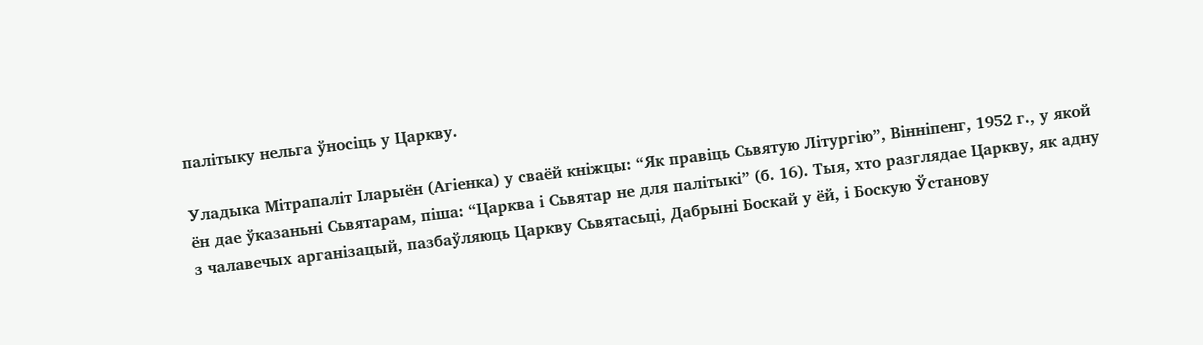палітыку нельга ўносіць у Царкву.

Уладыка Мітрапаліт Іларыён (Агіенка) у сваёй кніжцы: “Як правіць Сьвятую Літургію”, Вінніпенг, 1952 г., у якой ён дае ўказаньні Сьвятарам, піша: “Царква і Сьвятар не для палітыкі” (б. 16). Тыя, хто разглядае Царкву, як адну з чалавечых арганізацый, пазбаўляюць Царкву Сьвятасьці, Дабрыні Боскай у ёй, і Боскую Ўстанову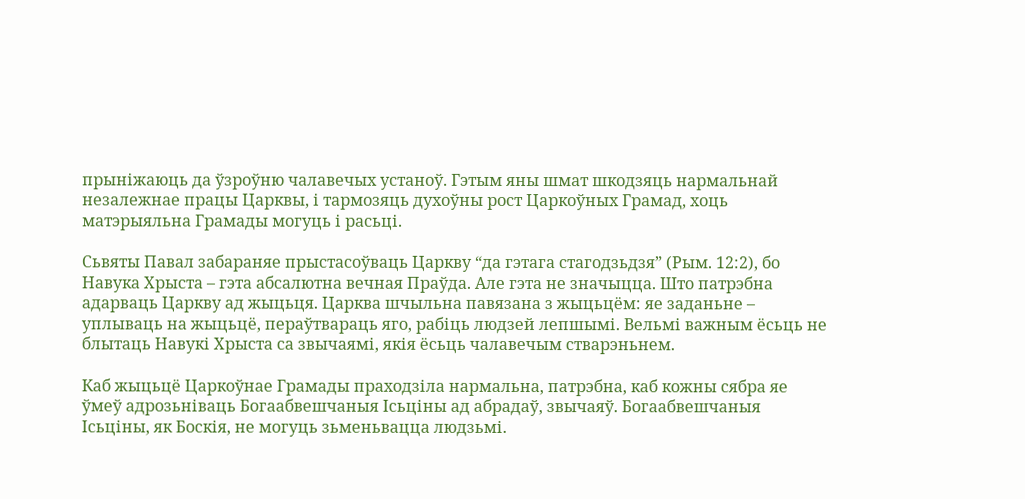прыніжаюць да ўзроўню чалавечых устаноў. Гэтым яны шмат шкодзяць нармальнай незалежнае працы Царквы, і тармозяць духоўны рост Царкоўных Грамад, хоць матэрыяльна Грамады могуць і расьці.

Сьвяты Павал забараняе прыстасоўваць Царкву “да гэтага стагодзьдзя” (Рым. 12:2), бо Навука Хрыста – гэта абсалютна вечная Праўда. Але гэта не значыцца. Што патрэбна адарваць Царкву ад жыцьця. Царква шчыльна павязана з жыцьцём: яе заданьне – уплываць на жыцьцё, пераўтвараць яго, рабіць людзей лепшымі. Вельмі важным ёсьць не блытаць Навукі Хрыста са звычаямі, якія ёсьць чалавечым стварэньнем.

Каб жыцьцё Царкоўнае Грамады праходзіла нармальна, патрэбна, каб кожны сябра яе ўмеў адрозьніваць Богаабвешчаныя Ісьціны ад абрадаў, звычаяў. Богаабвешчаныя Ісьціны, як Боскія, не могуць зьменьвацца людзьмі.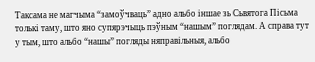Таксама не магчыма “замоўчваць” адно альбо іншае зь Сьвятога Пісьма толькі таму, што яно супярэчыць пэўным “нашым” поглядам. А справа тут у тым, што альбо “нашы” погляды няправільныя, альбо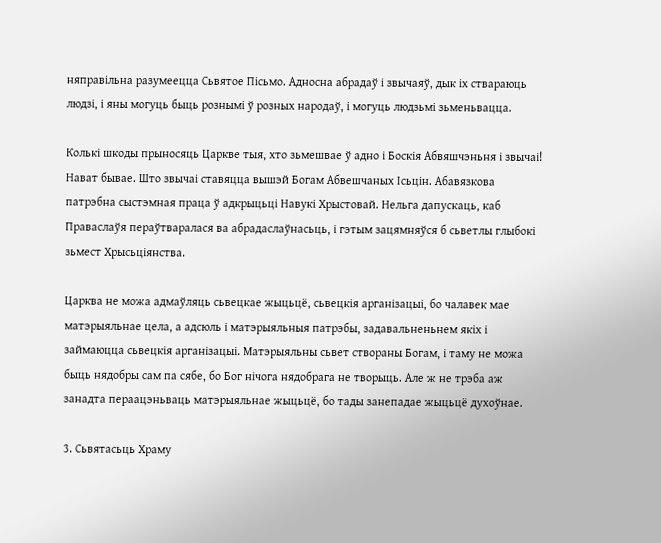няправільна разумеецца Сьвятое Пісьмо. Адносна абрадаў і звычаяў, дык іх ствараюць людзі, і яны могуць быць рознымі ў розных народаў, і могуць людзьмі зьменьвацца.

Колькі шкоды прыносяць Царкве тыя, хто зьмешвае ў адно і Боскія Абвяшчэньня і звычаі! Нават бывае. Што звычаі ставяцца вышэй Богам Абвешчаных Ісьцін. Абавязкова патрэбна сыстэмная праца ў адкрыцьці Навукі Хрыстовай. Нельга дапускаць, каб Праваслаўя пераўтваралася ва абрадаслаўнасьць, і гэтым зацямняўся б сьветлы глыбокі зьмест Хрысьціянства.

Царква не можа адмаўляць сьвецкае жыцьцё, сьвецкія арганізацыі, бо чалавек мае матэрыяльнае цела, а адсюль і матэрыяльныя патрэбы, задавальненьнем якіх і займаюцца сьвецкія арганізацыі. Матэрыяльны сьвет створаны Богам, і таму не можа быць нядобры сам па сябе, бо Бог нічога нядобрага не творыць. Але ж не трэба аж занадта пераацэньваць матэрыяльнае жыцьцё, бо тады занепадае жыцьцё духоўнае.

3. Сьвятасьць Храму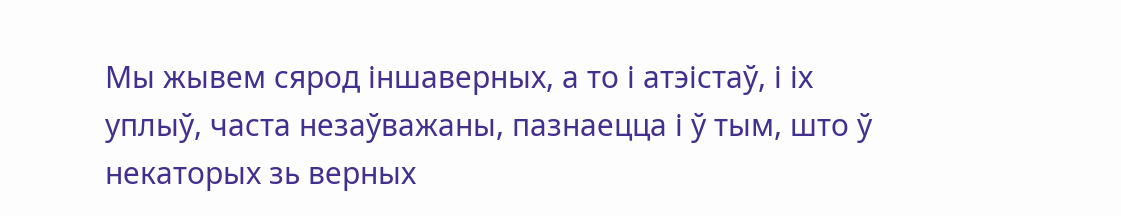Мы жывем сярод іншаверных, а то і атэістаў, і іх уплыў, часта незаўважаны, пазнаецца і ў тым, што ў некаторых зь верных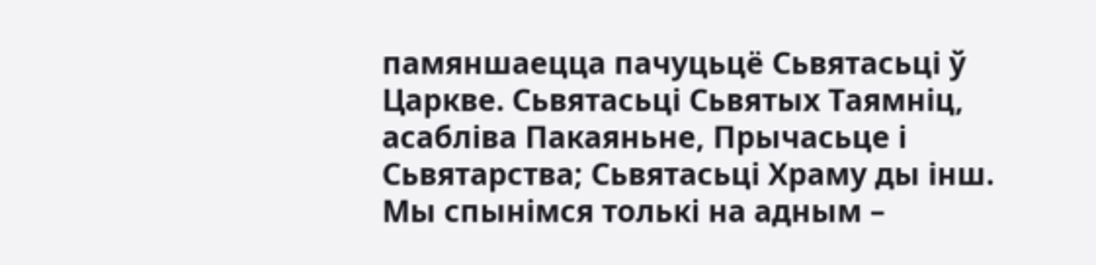памяншаецца пачуцьцё Сьвятасьці ў Царкве. Сьвятасьці Сьвятых Таямніц, асабліва Пакаяньне, Прычасьце і Сьвятарства; Сьвятасьці Храму ды інш. Мы спынімся толькі на адным –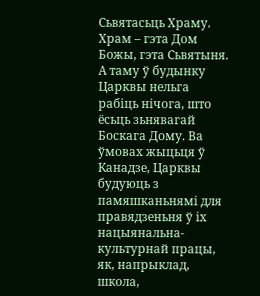Сьвятасьць Храму. Храм – гэта Дом Божы, гэта Сьвятыня. А таму ў будынку Царквы нельга рабіць нічога, што ёсьць зьнявагай Боскага Дому. Ва ўмовах жыцьця ў Канадзе, Царквы будуюць з памяшканьнямі для правядзеньня ў іх нацыянальна-культурнай працы, як, напрыклад, школа,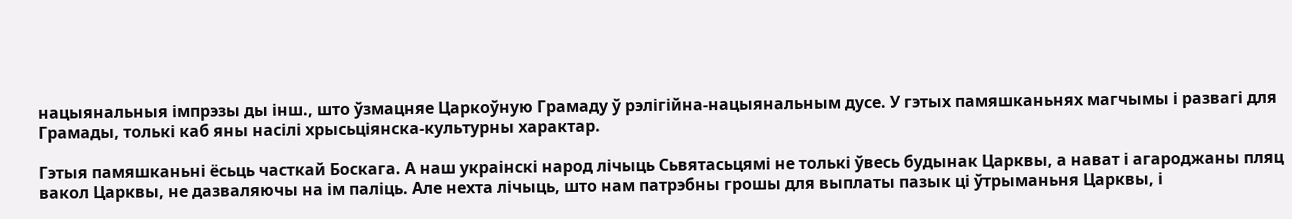нацыянальныя імпрэзы ды інш., што ўзмацняе Царкоўную Грамаду ў рэлігійна-нацыянальным дусе. У гэтых памяшканьнях магчымы і развагі для Грамады, толькі каб яны насілі хрысьціянска-культурны характар.

Гэтыя памяшканьні ёсьць часткай Боскага. А наш украінскі народ лічыць Сьвятасьцямі не толькі ўвесь будынак Царквы, а нават і агароджаны пляц вакол Царквы, не дазваляючы на ім паліць. Але нехта лічыць, што нам патрэбны грошы для выплаты пазык ці ўтрыманьня Царквы, і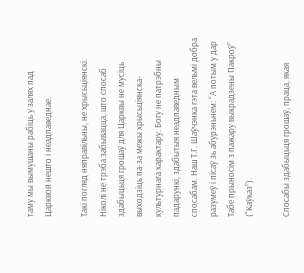таму мы вымушаны рабіць у залях пад Царквой нешто і неадпаведнае.

Такі погляд няправільны, не хрысьціянскі. Ніколі не трэба забывацца, што спосаб здабыцьця грошаў для Царквы не мусіць выходзіць па-за межы хрысьціянска-культурнага характару. Богу не патрэбны падарункі, здабытыя неадпаведным спосабам. Наш Т.Г. Шаўчэнка гэта вельмі добра разумеў і пісаў зь абурэньнем: “А потым у дар Табе прыносім з пажару выкрадзены Пакроў” (“Каўказ”).

Спосабы здабыцьця грошаў, праца, якая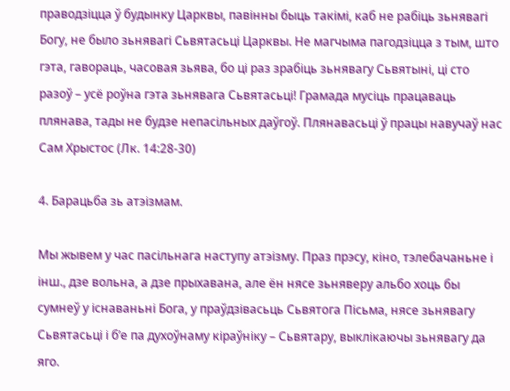праводзіцца ў будынку Царквы, павінны быць такімі, каб не рабіць зьнявагі Богу, не было зьнявагі Сьвятасьці Царквы. Не магчыма пагодзіцца з тым, што гэта, гавораць, часовая зьява, бо ці раз зрабіць зьнявагу Сьвятыні, ці сто разоў – усё роўна гэта зьнявага Сьвятасьці! Грамада мусіць працаваць плянава, тады не будзе непасільных даўгоў. Плянавасьці ў працы навучаў нас Сам Хрыстос (Лк. 14:28-30)

4. Барацьба зь атэізмам.

Мы жывем у час пасільнага наступу атэізму. Праз прэсу, кіно, тэлебачаньне і інш., дзе вольна, а дзе прыхавана, але ён нясе зьняверу альбо хоць бы сумнеў у існаваньні Бога, у праўдзівасьць Сьвятога Пісьма, нясе зьнявагу Сьвятасьці і б’е па духоўнаму кіраўніку – Сьвятару, выклікаючы зьнявагу да яго.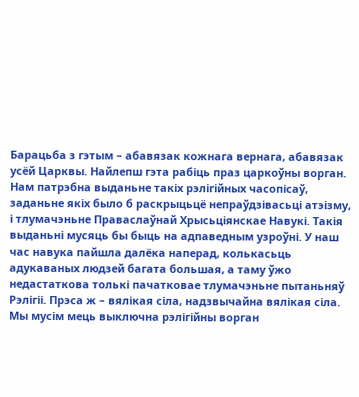Барацьба з гэтым – абавязак кожнага вернага, абавязак усёй Царквы. Найлепш гэта рабіць праз царкоўны ворган. Нам патрэбна выданьне такіх рэлігійных часопісаў, заданьне якіх было б раскрыцьцё непраўдзівасьці атэізму, і тлумачэньне Праваслаўнай Хрысьціянскае Навукі. Такія выданьні мусяць бы быць на адпаведным узроўні. У наш час навука пайшла далёка наперад, колькасьць адукаваных людзей багата большая, а таму ўжо недастаткова толькі пачатковае тлумачэньне пытаньняў Рэлігіі. Прэса ж – вялікая сіла, надзвычайна вялікая сіла. Мы мусім мець выключна рэлігійны ворган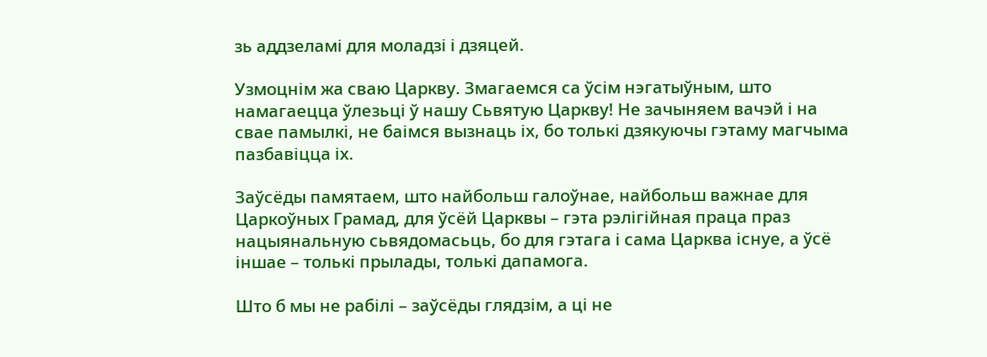зь аддзеламі для моладзі і дзяцей.

Узмоцнім жа сваю Царкву. Змагаемся са ўсім нэгатыўным, што намагаецца ўлезьці ў нашу Сьвятую Царкву! Не зачыняем вачэй і на свае памылкі, не баімся вызнаць іх, бо толькі дзякуючы гэтаму магчыма пазбавіцца іх.

Заўсёды памятаем, што найбольш галоўнае, найбольш важнае для Царкоўных Грамад, для ўсёй Царквы – гэта рэлігійная праца праз нацыянальную сьвядомасьць, бо для гэтага і сама Царква існуе, а ўсё іншае – толькі прылады, толькі дапамога.

Што б мы не рабілі – заўсёды глядзім, а ці не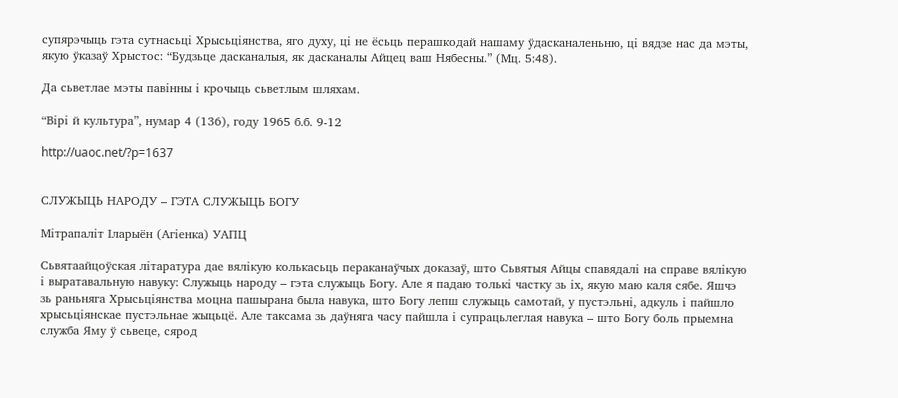супярэчыць гэта сутнасьці Хрысьціянства, яго духу, ці не ёсьць перашкодай нашаму ўдасканаленьню, ці вядзе нас да мэты, якую ўказаў Хрыстос: “Будзьце дасканалыя, як дасканалы Айцец ваш Нябесны.” (Мц. 5:48).

Да сьветлае мэты павінны і крочыць сьветлым шляхам.

“Вірі й культура”, нумар 4 (136), году 1965 б.б. 9-12

http://uaoc.net/?p=1637


СЛУЖЫЦЬ НАРОДУ – ГЭТА СЛУЖЫЦЬ БОГУ

Мітрапаліт Іларыён (Агіенка) УАПЦ

Сьвятаайцоўская літаратура дае вялікую колькасьць пераканаўчых доказаў, што Сьвятыя Айцы спавядалі на справе вялікую і выратавальную навуку: Служыць народу – гэта служыць Богу. Але я падаю толькі частку зь іх, якую маю каля сябе. Яшчэ зь раньняга Хрысьціянства моцна пашырана была навука, што Богу лепш служыць самотай, у пустэльні, адкуль і пайшло хрысьціянскае пустэльнае жыцьцё. Але таксама зь даўняга часу пайшла і супрацьлеглая навука – што Богу боль прыемна служба Яму ў сьвеце, сярод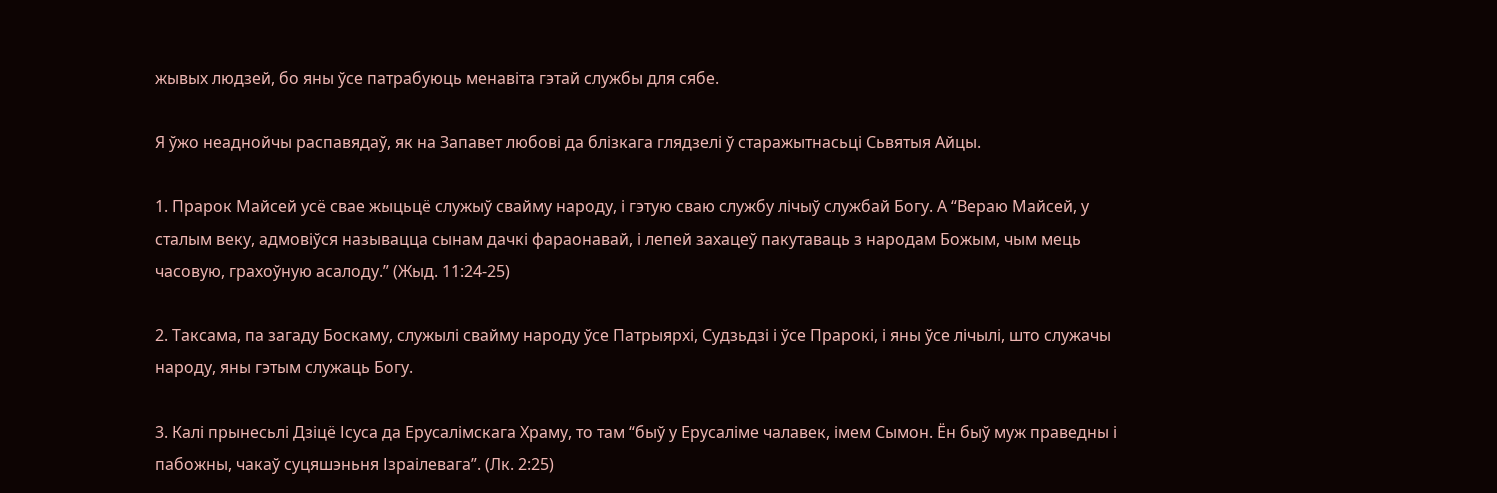жывых людзей, бо яны ўсе патрабуюць менавіта гэтай службы для сябе.

Я ўжо неаднойчы распавядаў, як на Запавет любові да блізкага глядзелі ў старажытнасьці Сьвятыя Айцы.

1. Прарок Майсей усё свае жыцьцё служыў свайму народу, і гэтую сваю службу лічыў службай Богу. А “Вераю Майсей, у сталым веку, адмовіўся называцца сынам дачкі фараонавай, і лепей захацеў пакутаваць з народам Божым, чым мець часовую, грахоўную асалоду.” (Жыд. 11:24-25)

2. Таксама, па загаду Боскаму, служылі свайму народу ўсе Патрыярхі, Судзьдзі і ўсе Прарокі, і яны ўсе лічылі, што служачы народу, яны гэтым служаць Богу.

3. Калі прынесьлі Дзіцё Ісуса да Ерусалімскага Храму, то там “быў у Ерусаліме чалавек, імем Сымон. Ён быў муж праведны і пабожны, чакаў суцяшэньня Ізраілевага”. (Лк. 2:25)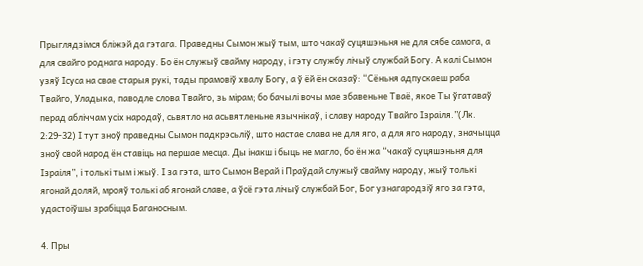Прыглядзімся бліжэй да гэтага. Праведны Сымон жыў тым, што чакаў суцяшэньня не для сябе самога, а для свайго роднага народу. Бо ён служыў свайму народу, і гэту службу лічыў службай Богу. А калі Сымон узяў Ісуса на свае старыя рукі, тады прамовіў хвалу Богу, а ў ёй ён сказаў: “Сёньня адпускаеш раба Твайго, Уладыка, паводле слова Твайго, зь мірам; бо бачылі вочы мае збавеньне Тваё, якое Ты ўгатаваў перад абліччам усіх народаў, сьвятло на асьвятленьне язычнікаў, і славу народу Твайго Ізраіля.”(Лк. 2:29-32) І тут зноў праведны Сымон падкрэсьліў, што настае слава не для яго, а для яго народу, значыцца зноў свой народ ён ставіць на першае месца. Ды інакш і быць не магло, бо ён жа “чакаў суцяшэньня для Ізраіля”, і толькі тым і жыў. І за гэта, што Сымон Верай і Праўдай служыў свайму народу, жыў толькі ягонай доляй, мрояў толькі аб ягонай славе, а ўсё гэта лічыў службай Бог, Бог узнагародзіў яго за гэта, удастоіўшы зрабіцца Баганосным.

4. Пры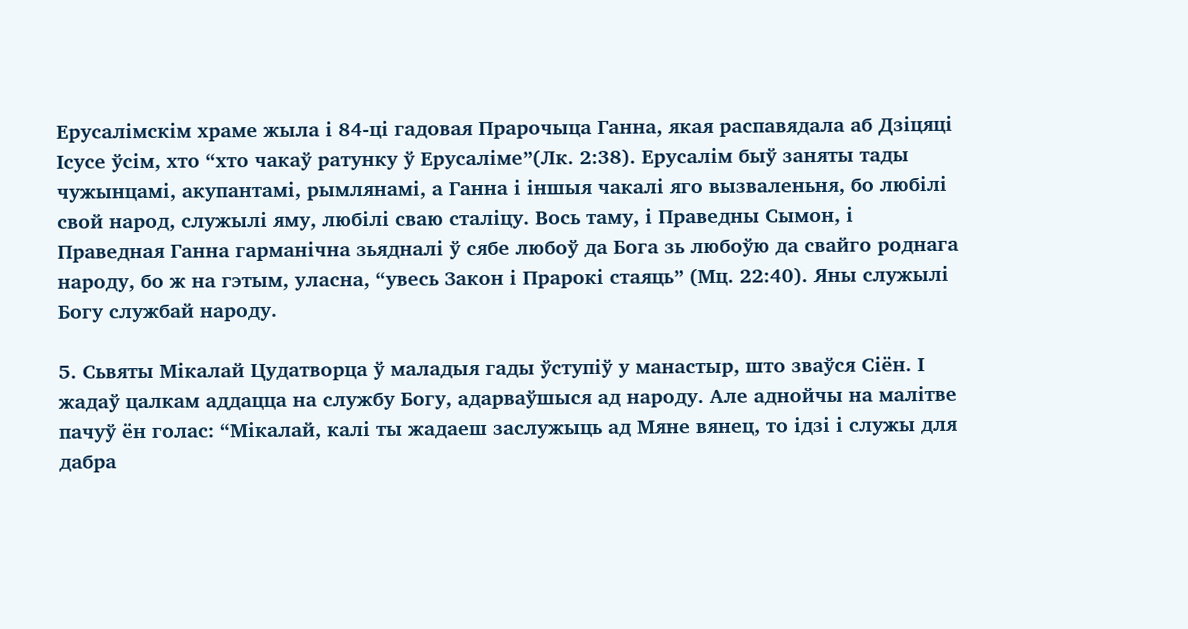Ерусалімскім храме жыла і 84-ці гадовая Прарочыца Ганна, якая распавядала аб Дзіцяці Ісусе ўсім, хто “хто чакаў ратунку ў Ерусаліме”(Лк. 2:38). Ерусалім быў заняты тады чужынцамі, акупантамі, рымлянамі, а Ганна і іншыя чакалі яго вызваленьня, бо любілі свой народ, служылі яму, любілі сваю сталіцу. Вось таму, і Праведны Сымон, і Праведная Ганна гарманічна зьядналі ў сябе любоў да Бога зь любоўю да свайго роднага народу, бо ж на гэтым, уласна, “увесь Закон і Прарокі стаяць” (Мц. 22:40). Яны служылі Богу службай народу.

5. Сьвяты Мікалай Цудатворца ў маладыя гады ўступіў у манастыр, што зваўся Сіён. І жадаў цалкам аддацца на службу Богу, адарваўшыся ад народу. Але аднойчы на малітве пачуў ён голас: “Мікалай, калі ты жадаеш заслужыць ад Мяне вянец, то ідзі і служы для дабра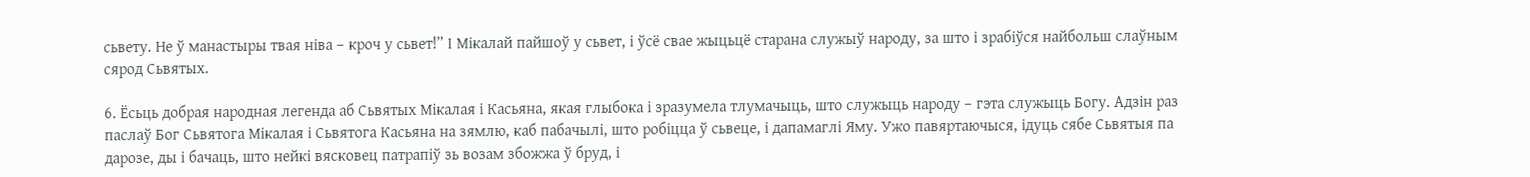сьвету. Не ў манастыры твая ніва – кроч у сьвет!” І Мікалай пайшоў у сьвет, і ўсё свае жыцьцё старана служыў народу, за што і зрабіўся найбольш слаўным сярод Сьвятых.

6. Ёсьць добрая народная легенда аб Сьвятых Мікалая і Касьяна, якая глыбока і зразумела тлумачыць, што служыць народу – гэта служыць Богу. Адзін раз паслаў Бог Сьвятога Мікалая і Сьвятога Касьяна на зямлю, каб пабачылі, што робіцца ў сьвеце, і дапамаглі Яму. Ужо павяртаючыся, ідуць сябе Сьвятыя па дарозе, ды і бачаць, што нейкі вясковец патрапіў зь возам збожжа ў бруд, і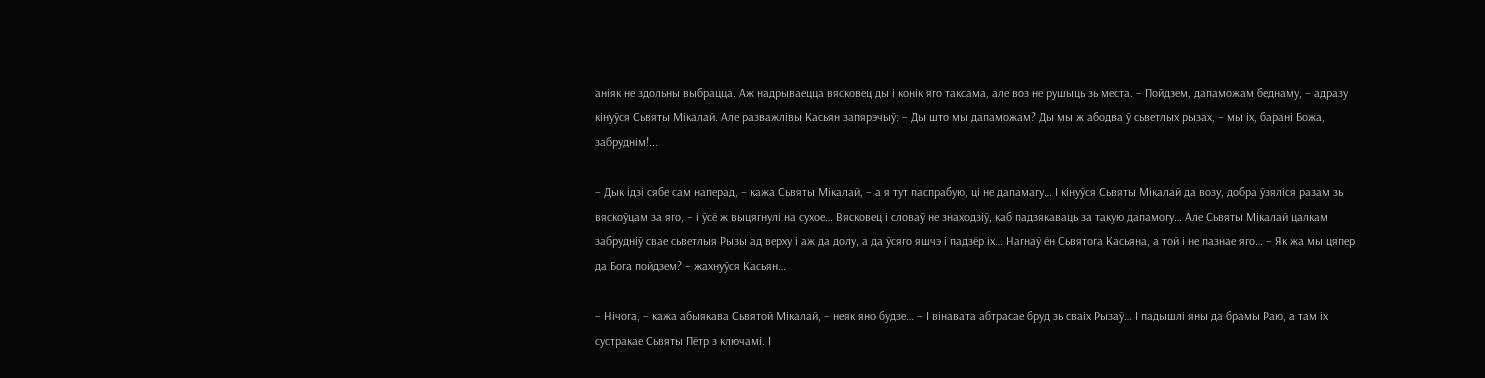аніяк не здольны выбрацца. Аж надрываецца вясковец ды і конік яго таксама, але воз не рушыць зь места. – Пойдзем, дапаможам беднаму, – адразу кінуўся Сьвяты Мікалай. Але разважлівы Касьян запярэчыў: – Ды што мы дапаможам? Ды мы ж абодва ў сьветлых рызах, – мы іх, барані Божа, забруднім!...

– Дык ідзі сябе сам наперад, – кажа Сьвяты Мікалай, – а я тут паспрабую, ці не дапамагу… І кінуўся Сьвяты Мікалай да возу, добра ўзяліся разам зь вяскоўцам за яго, – і ўсё ж выцягнулі на сухое… Вясковец і словаў не знаходзіў, каб падзякаваць за такую дапамогу… Але Сьвяты Мікалай цалкам забрудніў свае сьветлыя Рызы ад верху і аж да долу, а да ўсяго яшчэ і падзёр іх… Нагнаў ён Сьвятога Касьяна, а той і не пазнае яго… – Як жа мы цяпер да Бога пойдзем? – жахнуўся Касьян…

– Нічога, – кажа абыякава Сьвятой Мікалай, – неяк яно будзе… – І вінавата абтрасае бруд зь сваіх Рызаў… І падышлі яны да брамы Раю, а там іх сустракае Сьвяты Пётр з ключамі. І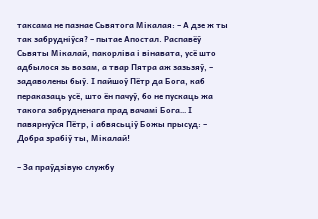таксама не пазнае Сьвятога Мікалая: – А дзе ж ты так забрудніўся? – пытае Апостал. Распавёў Сьвяты Мікалай, пакорліва і вінавата, усё што адбылося зь возам, а твар Пятра аж зазьзяў, – задаволены быў. І пайшоў Пётр да Бога, каб пераказаць усё, што ён пачуў, бо не пускаць жа такога забрудненага прад вачамі Бога… І павярнуўся Пётр, і абвясьціў Божы прысуд: – Добра зрабіў ты, Мікалай!

– За праўдзівую службу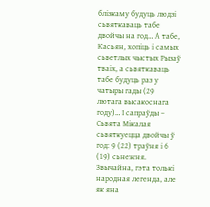блізкаму будуць людзі сьвяткаваць табе двойчы на год… А табе, Касьян, хопіць і самых сьветлых чыстых Рызаў тваіх, а сьвяткаваць табе будуць раз у чатыры гады (29 лютага высакоснага году)… І сапраўды – Сьвята Мікалая сьвяткуецца двойчы ў год: 9 (22) траўня і 6 (19) сьнежня. Звычайна, гэта толькі народная легенда, але як яна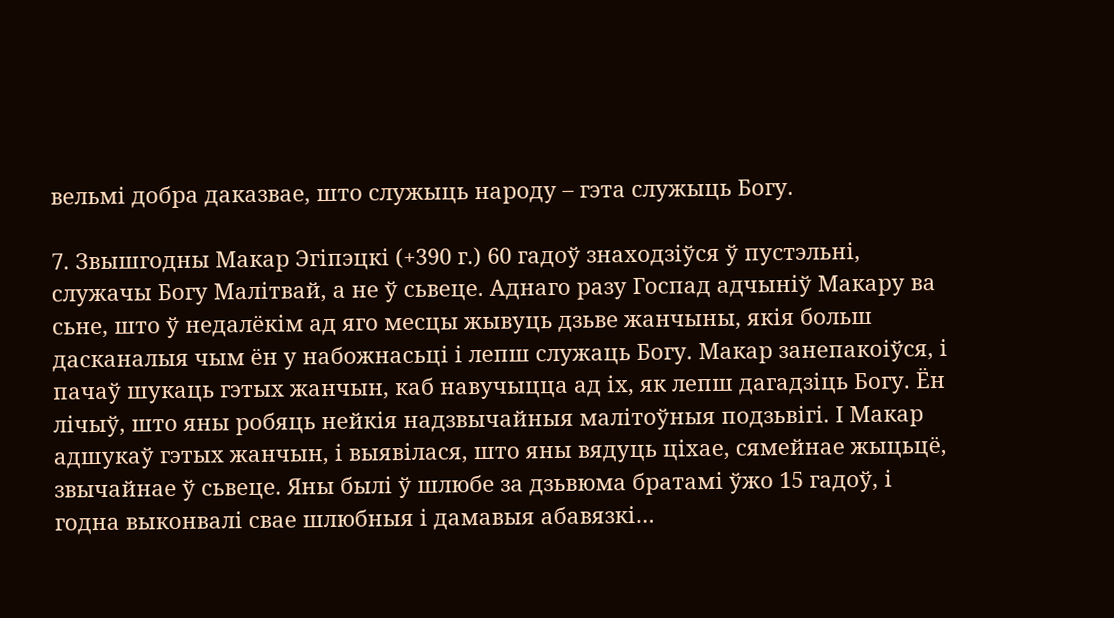вельмі добра даказвае, што служыць народу – гэта служыць Богу.

7. Звышгодны Макар Эгіпэцкі (+390 г.) 60 гадоў знаходзіўся ў пустэльні, служачы Богу Малітвай, а не ў сьвеце. Аднаго разу Госпад адчыніў Макару ва сьне, што ў недалёкім ад яго месцы жывуць дзьве жанчыны, якія больш дасканалыя чым ён у набожнасьці і лепш служаць Богу. Макар занепакоіўся, і пачаў шукаць гэтых жанчын, каб навучыцца ад іх, як лепш дагадзіць Богу. Ён лічыў, што яны робяць нейкія надзвычайныя малітоўныя подзьвігі. І Макар адшукаў гэтых жанчын, і выявілася, што яны вядуць ціхае, сямейнае жыцьцё, звычайнае ў сьвеце. Яны былі ў шлюбе за дзьвюма братамі ўжо 15 гадоў, і годна выконвалі свае шлюбныя і дамавыя абавязкі…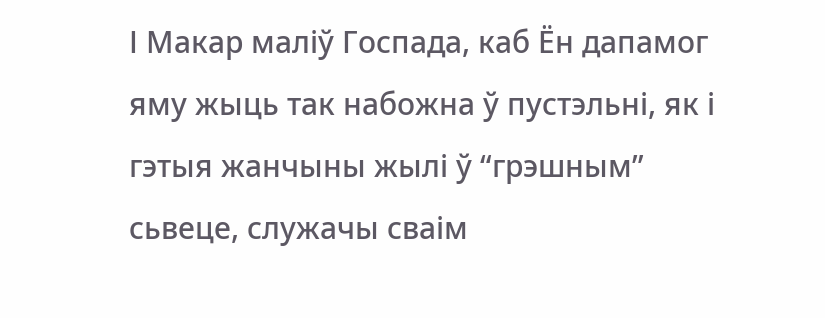І Макар маліў Госпада, каб Ён дапамог яму жыць так набожна ў пустэльні, як і гэтыя жанчыны жылі ў “грэшным” сьвеце, служачы сваім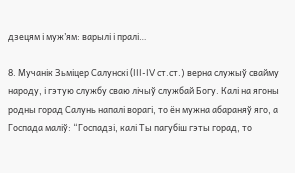дзецям і муж’ям: варылі і пралі…

8. Мучанік Зьміцер Салунскі (III-IV ст.ст.) верна служыў свайму народу, і гэтую службу сваю лічыў службай Богу. Калі на ягоны родны горад Салунь напалі ворагі, то ён мужна абараняў яго, а Госпада маліў: “Госпадзі, калі Ты пагубіш гэты горад, то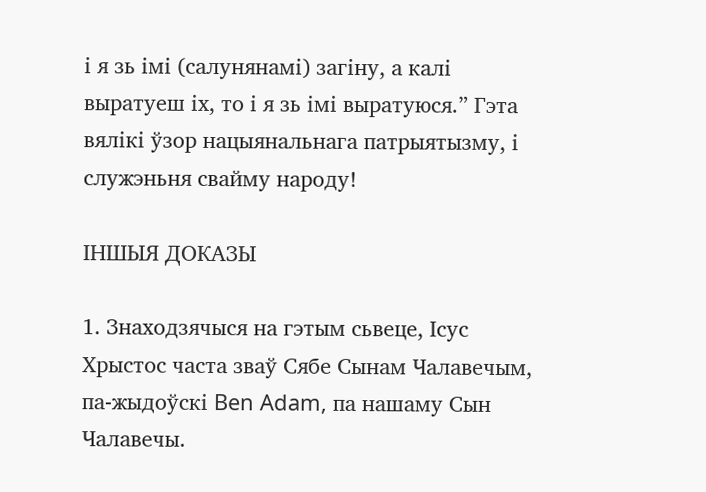і я зь імі (салунянамі) загіну, а калі выратуеш іх, то і я зь імі выратуюся.” Гэта вялікі ўзор нацыянальнага патрыятызму, і служэньня свайму народу!

ІНШЫЯ ДОКАЗЫ

1. Знаходзячыся на гэтым сьвеце, Ісус Хрыстос часта зваў Сябе Сынам Чалавечым, па-жыдоўскі Ben Adam, па нашаму Сын Чалавечы.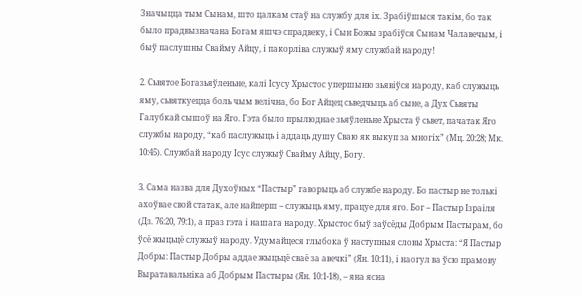Значыцца тым Сынам, што цалкам стаў на службу для іх. Зрабіўшыся такім, бо так было прадвызначана Богам яшчэ спрадвеку, і Сын Божы зрабіўся Сынам Чалавечым, і быў паслушны Свайму Айцу, і пакорліва служыў яму службай народу!

2. Сьвятое Богазьяўленьне, калі Ісусу Хрыстос упершыню зьявіўся народу, каб служыць яму, сьвяткуецца боль чым велічна, бо Бог Айцец сьведчыць аб сыне, а Дух Сьвяты Галубкай сышоў на Яго. Гэта было прылюднае зьяўленьне Хрыста ў сьвет, пачатак Яго службы народу, “каб паслужыць і аддаць душу Сваю як выкуп за многіх” (Мц. 20:28; Мк. 10:45). Службай народу Ісус служыў Свайму Айцу, Богу.

3. Сама назва для Духоўных “Пастыр” гаворыць аб службе народу. Бо пастыр не толькі ахоўвае свой статак, але найперш – служыць яму, працуе для яго. Бог – Пастыр Ізраіля (Дз. 76:20, 79:1), а праз гэта і нашага народу. Хрыстос быў заўсёды Добрым Пастырам, бо ўсё жыцьцё служыў народу. Удумайцеся глыбока ў наступныя словы Хрыста: “Я Пастыр Добры: Пастыр Добры аддае жыцьцё сваё за авечкі” (Ян. 10:11), і наогул ва ўсю прамову Выратавальніка аб Добрым Пастыры (Ян. 10:1-18), – яна ясна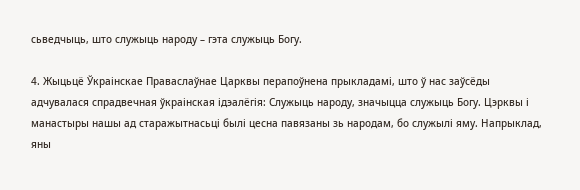сьведчыць, што служыць народу – гэта служыць Богу.

4. Жыцьцё Ўкраінскае Праваслаўнае Царквы перапоўнена прыкладамі, што ў нас заўсёды адчувалася спрадвечная ўкраінская ідэалёгія: Служыць народу, значыцца служыць Богу. Цэрквы і манастыры нашы ад старажытнасьці былі цесна павязаны зь народам, бо служылі яму. Напрыклад, яны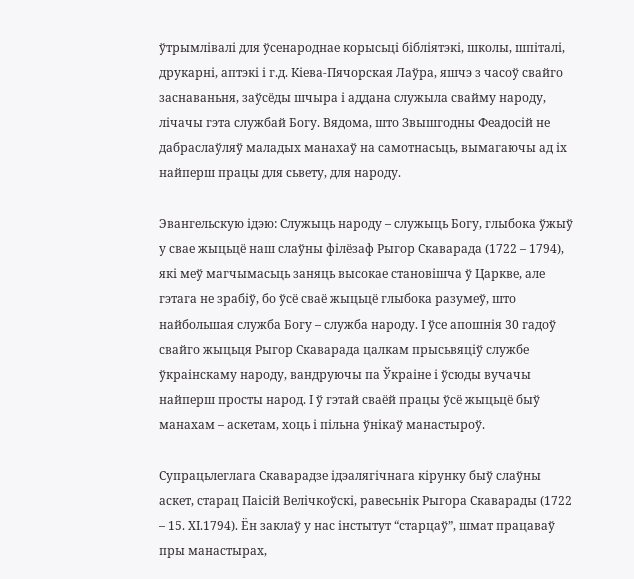ўтрымлівалі для ўсенароднае корысьці бібліятэкі, школы, шпіталі, друкарні, аптэкі і г.д. Кіева-Пячорская Лаўра, яшчэ з часоў свайго заснаваньня, заўсёды шчыра і аддана служыла свайму народу, лічачы гэта службай Богу. Вядома, што Звышгодны Феадосій не дабраслаўляў маладых манахаў на самотнасьць, вымагаючы ад іх найперш працы для сьвету, для народу.

Эвангельскую ідэю: Служыць народу – служыць Богу, глыбока ўжыў у свае жыцьцё наш слаўны філёзаф Рыгор Скаварада (1722 – 1794), які меў магчымасьць заняць высокае становішча ў Царкве, але гэтага не зрабіў, бо ўсё сваё жыцьцё глыбока разумеў, што найбольшая служба Богу – служба народу. І ўсе апошнія 30 гадоў свайго жыцьця Рыгор Скаварада цалкам прысьвяціў службе ўкраінскаму народу, вандруючы па Ўкраіне і ўсюды вучачы найперш просты народ. І ў гэтай сваёй працы ўсё жыцьцё быў манахам – аскетам, хоць і пільна ўнікаў манастыроў.

Супрацьлеглага Скаварадзе ідэалягічнага кірунку быў слаўны аскет, старац Паісій Велічкоўскі, равесьнік Рыгора Скаварады (1722 – 15. ХІ.1794). Ён заклаў у нас інстытут “старцаў”, шмат працаваў пры манастырах,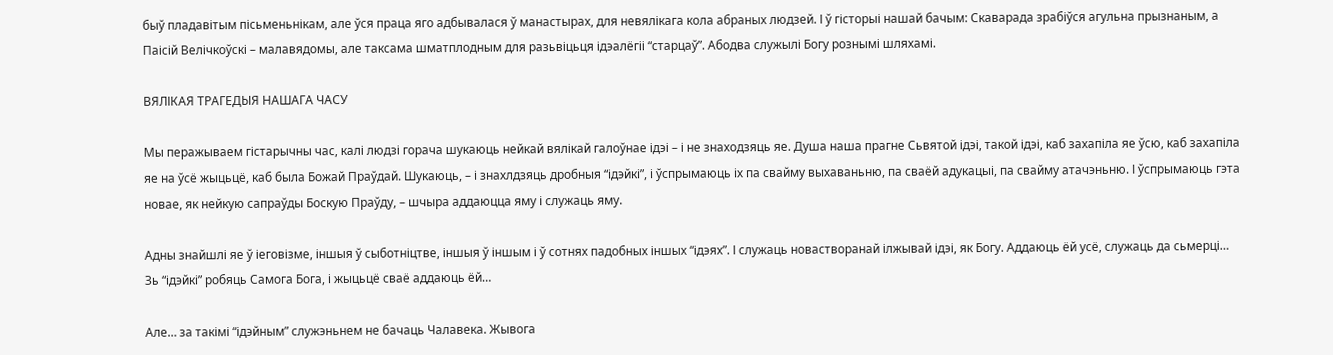быў пладавітым пісьменьнікам, але ўся праца яго адбывалася ў манастырах, для невялікага кола абраных людзей. І ў гісторыі нашай бачым: Скаварада зрабіўся агульна прызнаным, а Паісій Велічкоўскі – малавядомы, але таксама шматплодным для разьвіцьця ідэалёгіі “старцаў”. Абодва служылі Богу рознымі шляхамі.

ВЯЛІКАЯ ТРАГЕДЫЯ НАШАГА ЧАСУ

Мы перажываем гістарычны час, калі людзі горача шукаюць нейкай вялікай галоўнае ідэі – і не знаходзяць яе. Душа наша прагне Сьвятой ідэі, такой ідэі, каб захапіла яе ўсю, каб захапіла яе на ўсё жыцьцё, каб была Божай Праўдай. Шукаюць, – і знахлдзяць дробныя “ідэйкі”, і ўспрымаюць іх па свайму выхаваньню, па сваёй адукацыі, па свайму атачэньню. І ўспрымаюць гэта новае, як нейкую сапраўды Боскую Праўду, – шчыра аддаюцца яму і служаць яму.

Адны знайшлі яе ў іеговізме, іншыя ў сыботніцтве, іншыя ў іншым і ў сотнях падобных іншых “ідэях”. І служаць новастворанай ілжывай ідэі, як Богу. Аддаюць ёй усё, служаць да сьмерці… Зь “ідэйкі” робяць Самога Бога, і жыцьцё сваё аддаюць ёй…

Але… за такімі “ідэйным” служэньнем не бачаць Чалавека. Жывога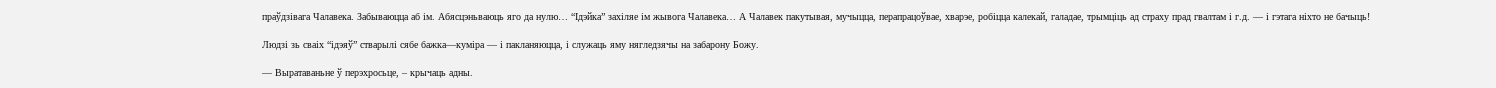праўдзівага Чалавека. Забываюцца аб ім. Абясцэньваюць яго да нулю… “Ідэйка” захіляе ім жывога Чалавека… А Чалавек пакутывая, мучыцца, перапрацоўвае, хварэе, робіцца калекай, галадае, трымціць ад страху прад гвалтам і г.д. — і гэтага ніхто не бачыць!

Людзі зь сваіх “ідэяў” стварылі сябе бажка—куміра — і пакланяюцца, і служаць яму нягледзячы на забарону Божу.

— Выратаваньне ў перэхросьце, – крычаць адны.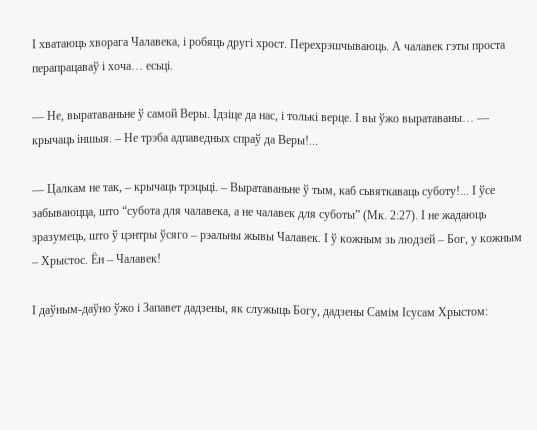І хватаюць хворага Чалавека, і робяць другі хрост. Перехрэшчываюць. А чалавек гэты проста перапрацаваў і хоча… есьці.

— Не, выратаваньне ў самой Веры. Ідзіце да нас, і толькі верце. І вы ўжо выратаваны… — крычаць іншыя. – Не трэба адпаведных спраў да Веры!...

— Цалкам не так, – крычаць трэцьці. – Выратаваньне ў тым, каб сьвяткаваць суботу!... І ўсе забываюцца, што “субота для чалавека, а не чалавек для суботы” (Мк. 2:27). І не жадаюць зразумець, што ў цэнтры ўсяго – рэальны жывы Чалавек. І ў кожным зь людзей – Бог, у кожным – Хрыстос. Ён – Чалавек!

І даўным-даўно ўжо і Запавет дадзены, як служыць Богу, дадзены Самім Ісусам Хрыстом: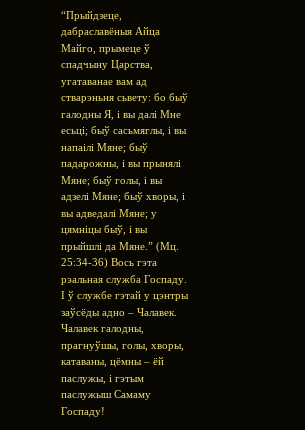“Прыйдзеце, дабраславёныя Айца Майго, прымеце ў спадчыну Царства, угатаванае вам ад стварэньня сьвету: бо быў галодны Я, і вы далі Мне есьці; быў сасьмяглы, і вы напаілі Мяне; быў падарожны, і вы прынялі Мяне; быў голы, і вы адзелі Мяне; быў хворы, і вы адведалі Мяне; у цямніцы быў, і вы прыйшлі да Мяне.” (Мц. 25:34-36) Вось гэта рэальная служба Госпаду. І ў службе гэтай у цэнтры заўсёды адно – Чалавек. Чалавек галодны, прагнуўшы, голы, хворы, катаваны, цёмны – ёй паслужы, і гэтым паслужыш Самаму Госпаду!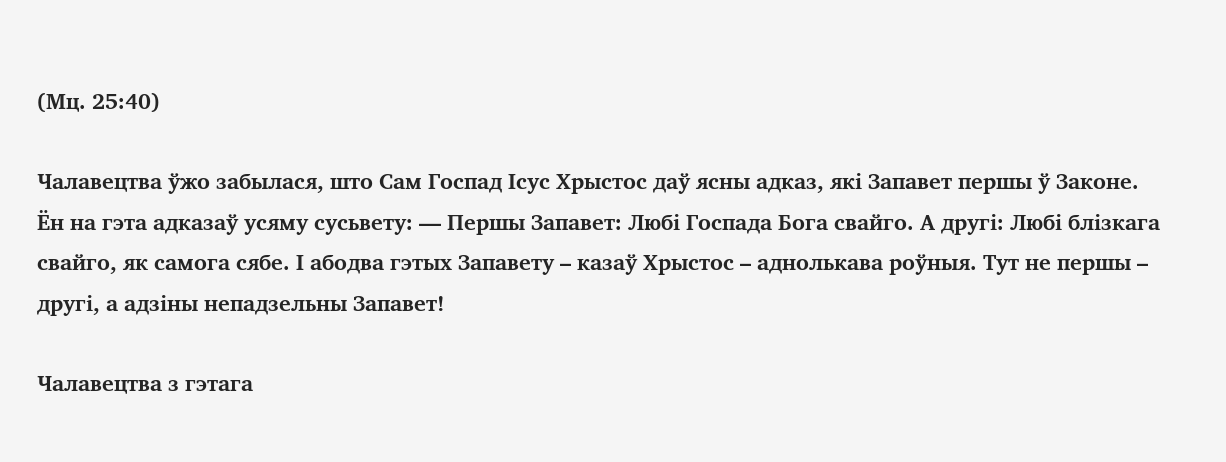(Мц. 25:40)

Чалавецтва ўжо забылася, што Сам Госпад Ісус Хрыстос даў ясны адказ, які Запавет першы ў Законе. Ён на гэта адказаў усяму сусьвету: — Першы Запавет: Любі Госпада Бога свайго. А другі: Любі блізкага свайго, як самога сябе. І абодва гэтых Запавету – казаў Хрыстос – аднолькава роўныя. Тут не першы – другі, а адзіны непадзельны Запавет!

Чалавецтва з гэтага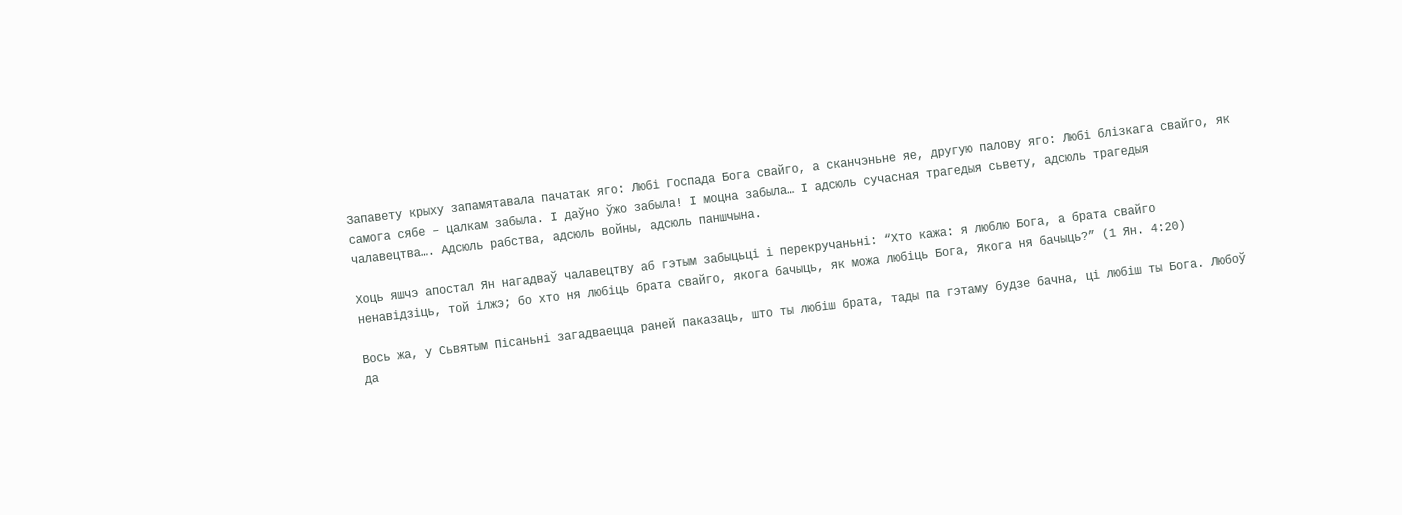Запавету крыху запамятавала пачатак яго: Любі Госпада Бога свайго, а сканчэньне яе, другую палову яго: Любі блізкага свайго, як самога сябе – цалкам забыла. І даўно ўжо забыла! І моцна забыла… І адсюль сучасная трагедыя сьвету, адсюль трагедыя чалавецтва…. Адсюль рабства, адсюль войны, адсюль паншчына.

Хоць яшчэ апостал Ян нагадваў чалавецтву аб гэтым забыцьці і перекручаньні: “Хто кажа: я люблю Бога, а брата свайго ненавідзіць, той ілжэ; бо хто ня любіць брата свайго, якога бачыць, як можа любіць Бога, Якога ня бачыць?” (1 Ян. 4:20)

Вось жа, у Сьвятым Пісаньні загадваецца раней паказаць, што ты любіш брата, тады па гэтаму будзе бачна, ці любіш ты Бога. Любоў да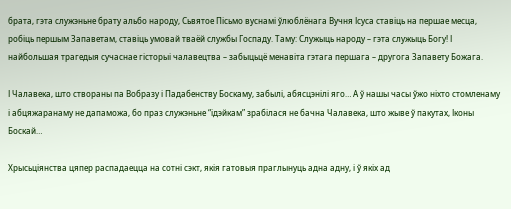брата, гэта служэньне брату альбо народу, Сьвятое Пісьмо вуснамі ўлюблёнага Вучня Ісуса ставіць на першае месца, робіць першым Запаветам, ставіць умовай тваёй службы Госпаду. Таму: Служыць народу – гэта служыць Богу! І найбольшая трагедыя сучаснае гісторыі чалавецтва – забыцьцё менавіта гэтага першага – другога Запавету Божага.

І Чалавека, што створаны па Вобразу і Падабенству Боскаму, забылі, абясцэнілі яго… А ў нашы часы ўжо ніхто стомленаму і абцяжаранаму не дапаможа, бо праз служэньне “ідэйкам” зрабілася не бачна Чалавека, што жыве ў пакутах, Іконы Боскай…

Хрысьціянства цяпер распадаецца на сотні сэкт, якія гатовыя праглынуць адна адну, і ў якіх ад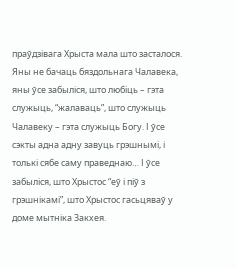праўдзівага Хрыста мала што засталося. Яны не бачаць бяздольнага Чалавека, яны ўсе забыліся, што любіць – гэта служыць, “жалаваць”, што служыць Чалавеку – гэта служыць Богу. І ўсе сэкты адна адну завуць грэшнымі, і толькі сябе саму праведнаю… І ўсе забыліся, што Хрыстос “еў і піў з грэшнікамі”, што Хрыстос гасьцяваў у доме мытніка Закхея.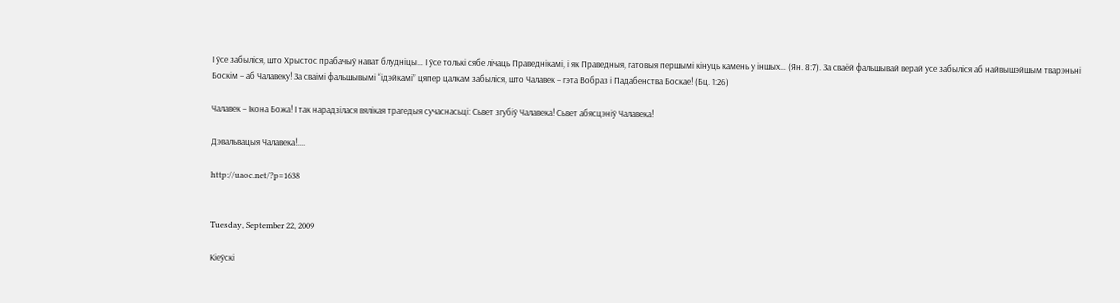І ўсе забыліся, што Хрыстос прабачыў нават блудніцы… І ўсе толькі сябе лічаць Праведнікамі, і як Праведныя, гатовыя першымі кінуць камень у іншых… (Ян. 8:7). За сваёй фальшывай верай усе забыліся аб найвышэйшым тварэньні Боскім – аб Чалавеку! За сваімі фальшывымі “ідэйкамі” цяпер цалкам забыліся, што Чалавек – гэта Вобраз і Падабенства Боскае! (Бц. 1:26)

Чалавек – Ікона Божа! І так нарадзілася вялікая трагедыя сучаснасьці: Сьвет згубіў Чалавека! Сьвет абясцэніў Чалавека!

Дэвальвацыя Чалавека!....

http://uaoc.net/?p=1638


Tuesday, September 22, 2009

Кіеўскі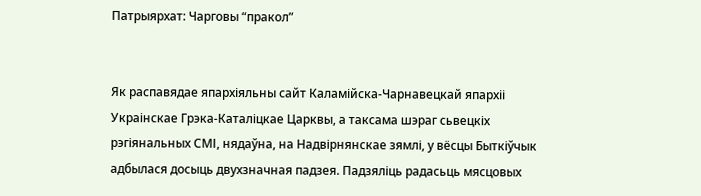Патрыярхат: Чарговы “пракол”


Як распавядае япархіяльны сайт Каламійска-Чарнавецкай япархіі Украінскае Грэка-Каталіцкае Царквы, а таксама шэраг сьвецкіх рэгіянальных СМІ, нядаўна, на Надвірнянскае зямлі, у вёсцы Быткіўчык адбылася досыць двухзначная падзея. Падзяліць радасьць мясцовых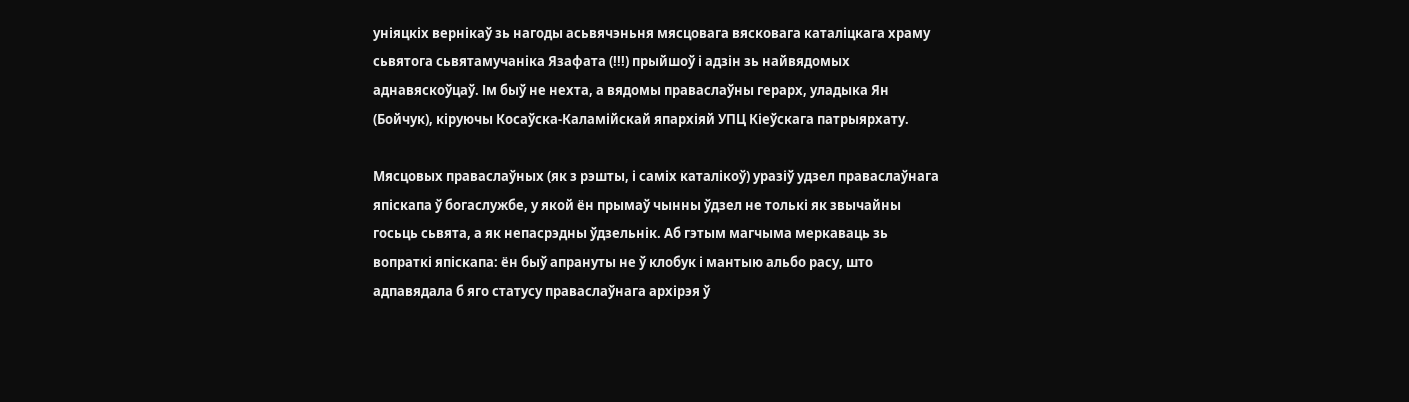уніяцкіх вернікаў зь нагоды асьвячэньня мясцовага вясковага каталіцкага храму сьвятога сьвятамучаніка Язафата (!!!) прыйшоў і адзін зь найвядомых аднавяскоўцаў. Ім быў не нехта, а вядомы праваслаўны герарх, уладыка Ян (Бойчук), кіруючы Косаўска-Каламійскай япархіяй УПЦ Кіеўскага патрыярхату.

Мясцовых праваслаўных (як з рэшты, і саміх каталікоў) уразіў удзел праваслаўнага япіскапа ў богаслужбе, у якой ён прымаў чынны ўдзел не толькі як звычайны госьць сьвята, а як непасрэдны ўдзельнік. Аб гэтым магчыма меркаваць зь вопраткі япіскапа: ён быў апрануты не ў клобук і мантыю альбо расу, што адпавядала б яго статусу праваслаўнага архірэя ў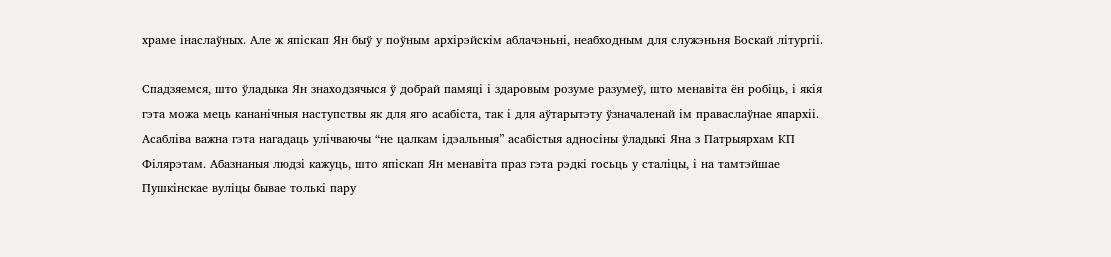храме інаслаўных. Але ж япіскап Ян быў у поўным архірэйскім аблачэньні, неабходным для служэньня Боскай літургіі.

Спадзяемся, што ўладыка Ян знаходзячыся ў добрай памяці і здаровым розуме разумеў, што менавіта ён робіць, і якія гэта можа мець кананічныя наступствы як для яго асабіста, так і для аўтарытэту ўзначаленай ім праваслаўнае япархіі. Асабліва важна гэта нагадаць улічваючы “не цалкам ідэальныя” асабістыя адносіны ўладыкі Яна з Патрыярхам КП Філярэтам. Абазнаныя людзі кажуць, што япіскап Ян менавіта праз гэта рэдкі госьць у сталіцы, і на тамтэйшае Пушкінскае вуліцы бывае толькі пару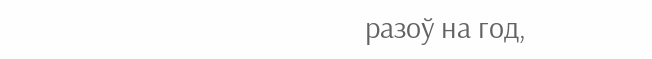разоў на год,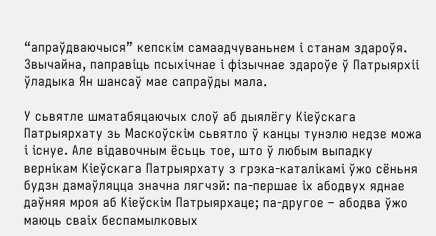“апраўдваючыся” кепскім самаадчуваньнем і станам здароўя. Звычайна, паправіць псыхічнае і фізычнае здароўе ў Патрыярхіі ўладыка Ян шансаў мае сапраўды мала.

У сьвятле шматабяцаючых слоў аб дыялёгу Кіеўскага Патрыярхату зь Маскоўскім сьвятло ў канцы тунэлю недзе можа і існуе. Але відавочным ёсьць тое, што ў любым выпадку вернікам Кіеўскага Патрыярхату з грэка-каталікамі ўжо сёньня будзн дамаўляцца значна лягчэй: па-першае іх абодвух яднае даўняя мроя аб Кіеўскім Патрыярхаце; па-другое – абодва ўжо маюць сваіх беспамылковых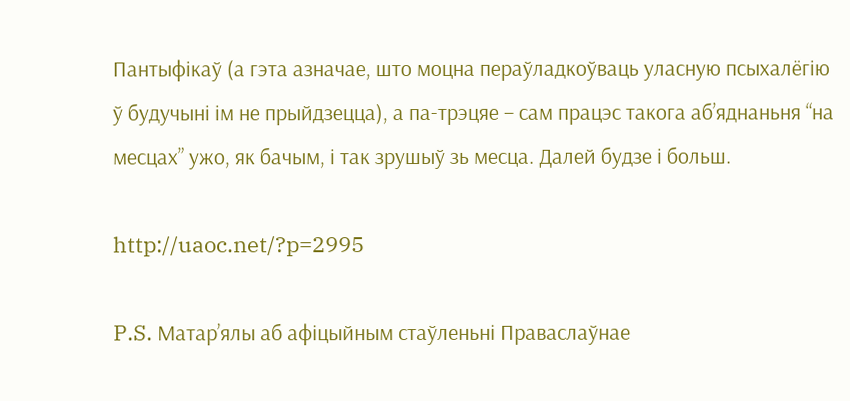Пантыфікаў (а гэта азначае, што моцна пераўладкоўваць уласную псыхалёгію ў будучыні ім не прыйдзецца), а па-трэцяе – сам працэс такога аб’яднаньня “на месцах” ужо, як бачым, і так зрушыў зь месца. Далей будзе і больш.

http://uaoc.net/?p=2995

P.S. Матар’ялы аб афіцыйным стаўленьні Праваслаўнае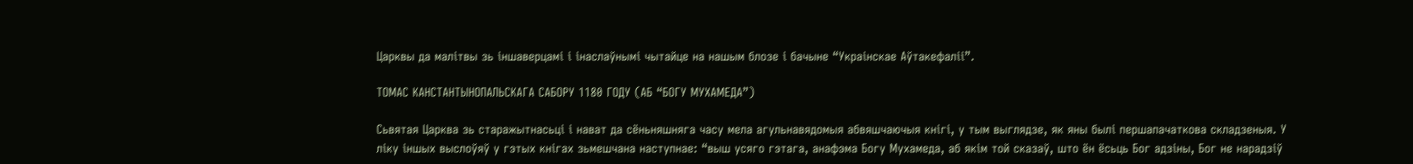Царквы да малітвы зь іншаверцамі і інаслаўнымі чытайце на нашым блозе і бачыне “Украінскае Аўтакефаліі”.

ТОМАС КАНСТАНТЫНОПАЛЬСКАГА САБОРУ 1180 ГОДУ (АБ “БОГУ МУХАМЕДА”)

Сьвятая Царква зь старажытнасьці і нават да сёньняшняга часу мела агульнавядомыя абвяшчаючыя кнігі, у тым выглядзе, як яны былі першапачаткова складзеныя. У ліку іншых выслоўяў у гэтых кнігах зьмешчана наступнае: “выш усяго гэтага, анафэма Богу Мухамеда, аб якім той сказаў, што ён ёсьць Бог адзіны, Бог не нарадзіў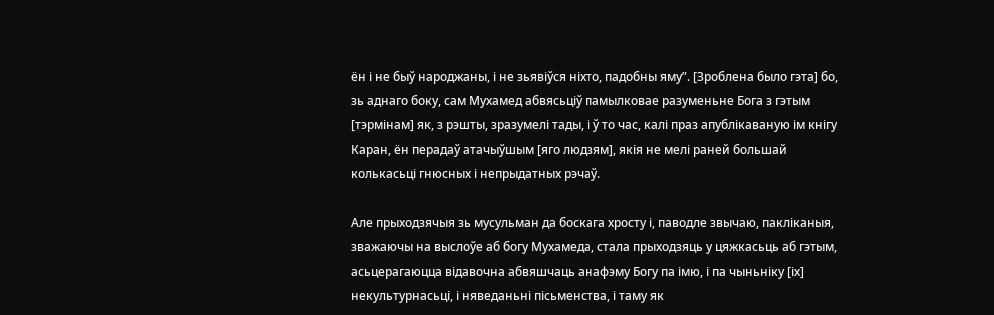ён і не быў народжаны, і не зьявіўся ніхто, падобны яму”. [Зроблена было гэта] бо, зь аднаго боку, сам Мухамед абвясьціў памылковае разуменьне Бога з гэтым [тэрмінам] як, з рэшты, зразумелі тады, і ў то час, калі праз апублікаваную ім кнігу Каран, ён перадаў атачыўшым [яго людзям], якія не мелі раней большай колькасьці гнюсных і непрыдатных рэчаў.

Але прыходзячыя зь мусульман да боскага хросту і, паводле звычаю, пакліканыя, зважаючы на выслоўе аб богу Мухамеда, стала прыходзяць у цяжкасьць аб гэтым, асьцерагаюцца відавочна абвяшчаць анафэму Богу па імю, і па чыньніку [іх] некультурнасьці, і няведаньні пісьменства, і таму як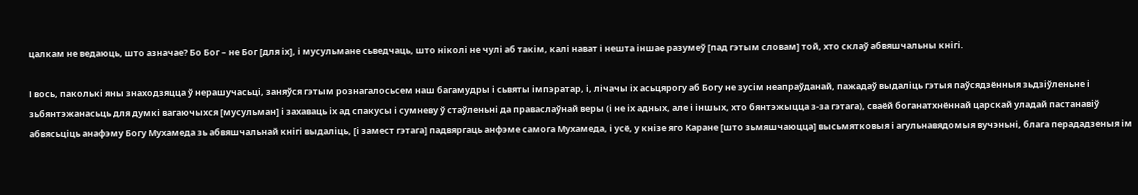цалкам не ведаюць, што азначае? Бо Бог – не Бог [для іх], і мусульмане сьведчаць, што ніколі не чулі аб такім, калі нават і нешта іншае разумеў [пад гэтым словам] той, хто склаў абвяшчальны кнігі.

І вось, паколькі яны знаходзяцца ў нерашучасьці, заняўся гэтым рознагалосьсем наш багамудры і сьвяты імпэратар, і, лічачы іх асьцярогу аб Богу не зусім неапраўданай, пажадаў выдаліць гэтыя паўсядзённыя зьдзіўленьне і зьбянтэжанасьць для думкі вагаючыхся [мусульман] і захаваць іх ад спакусы і сумневу ў стаўленьні да праваслаўнай веры (і не іх адных, але і іншых, хто бянтэжыцца з-за гэтага), сваёй боганатхнённай царскай уладай пастанавіў абвясьціць анафэму Богу Мухамеда зь абвяшчальнай кнігі выдаліць, [і замест гэтага] падвяргаць анфэме самога Мухамеда, і усё, у кнізе яго Каране [што зьмяшчаюцца] высьмятковыя і агульнавядомыя вучэньні, блага перададзеныя ім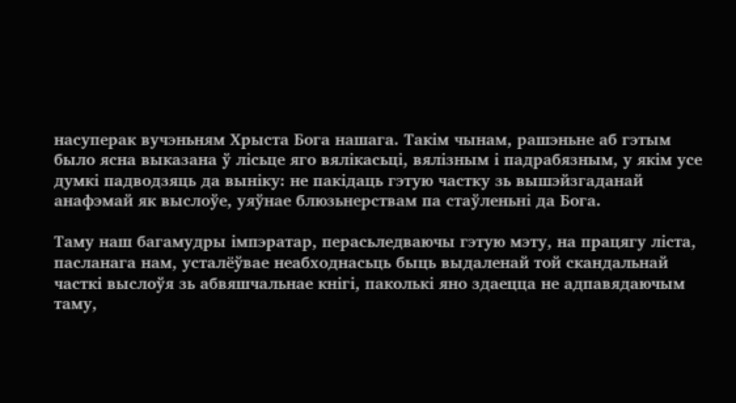насуперак вучэньням Хрыста Бога нашага. Такім чынам, рашэньне аб гэтым было ясна выказана ў лісьце яго вялікасьці, вялізным і падрабязным, у якім усе думкі падводзяць да выніку: не пакідаць гэтую частку зь вышэйзгаданай анафэмай як выслоўе, уяўнае блюзьнерствам па стаўленьні да Бога.

Таму наш багамудры імпэратар, перасьледваючы гэтую мэту, на працягу ліста, пасланага нам, усталёўвае неабходнасьць быць выдаленай той скандальнай часткі выслоўя зь абвяшчальнае кнігі, паколькі яно здаецца не адпавядаючым таму,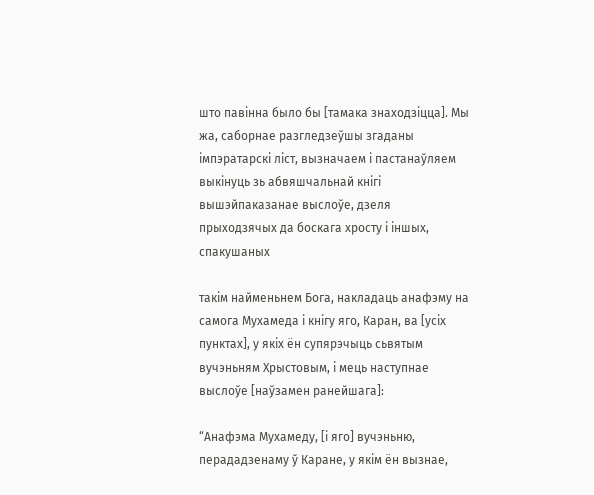што павінна было бы [тамака знаходзіцца]. Мы жа, саборнае разгледзеўшы згаданы імпэратарскі ліст, вызначаем і пастанаўляем выкінуць зь абвяшчальнай кнігі вышэйпаказанае выслоўе, дзеля прыходзячых да боскага хросту і іншых, спакушаных

такім найменьнем Бога, накладаць анафэму на самога Мухамеда і кнігу яго, Каран, ва [усіх пунктах], у якіх ён супярэчыць сьвятым вучэньням Хрыстовым, і мець наступнае выслоўе [наўзамен ранейшага]:

“Анафэма Мухамеду, [і яго] вучэньню, перададзенаму ў Каране, у якім ён вызнае,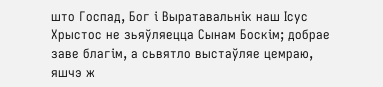што Госпад, Бог і Выратавальнік наш Ісус Хрыстос не зьяўляецца Сынам Боскім; добрае заве благім, а сьвятло выстаўляе цемраю, яшчэ ж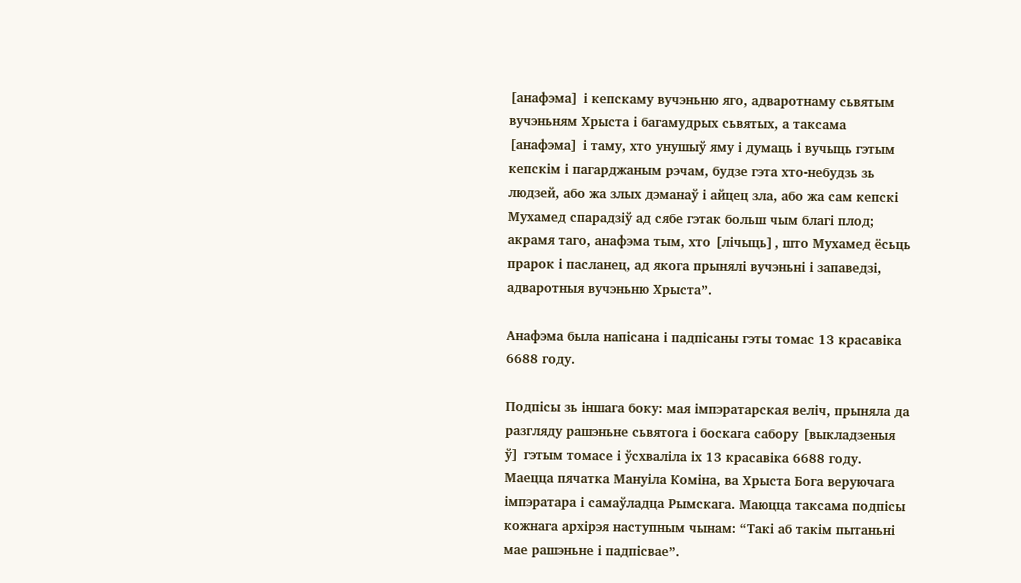[анафэма] і кепскаму вучэньню яго, адваротнаму сьвятым вучэньням Хрыста і багамудрых сьвятых, а таксама [анафэма] і таму, хто унушыў яму і думаць і вучыць гэтым кепскім і пагарджаным рэчам, будзе гэта хто-небудзь зь людзей, або жа злых дэманаў і айцец зла, або жа сам кепскі Мухамед спарадзіў ад сябе гэтак больш чым благі плод; акрамя таго, анафэма тым, хто [лічыць], што Мухамед ёсьць прарок і пасланец, ад якога прынялі вучэньні і запаведзі, адваротныя вучэньню Хрыста”.

Анафэма была напісана і падпісаны гэты томас 13 красавіка 6688 году.

Подпісы зь іншага боку: мая імпэратарская веліч, прыняла да разгляду рашэньне сьвятога і боскага сабору [выкладзеныя ў] гэтым томасе і ўсхваліла іх 13 красавіка 6688 году. Маецца пячатка Мануіла Коміна, ва Хрыста Бога веруючага імпэратара і самаўладца Рымскага. Маюцца таксама подпісы кожнага архірэя наступным чынам: “Такі аб такім пытаньні мае рашэньне і падпісвае”.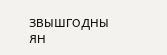ЗВЫШГОДНЫ ЯН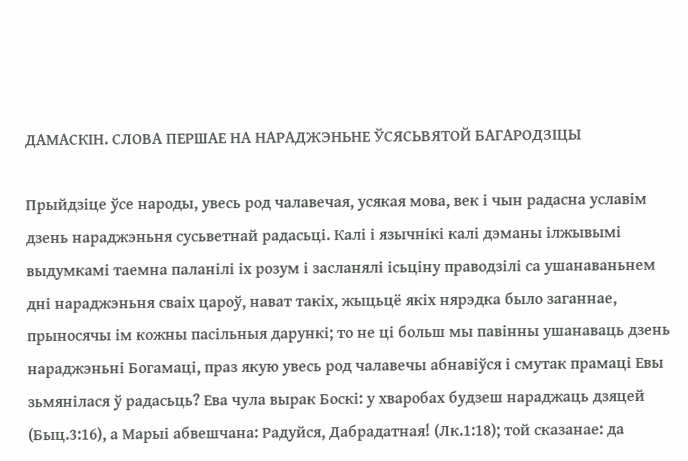ДАМАСКІН. СЛОВА ПЕРШАЕ НА НАРАДЖЭНЬНЕ ЎСЯСЬВЯТОЙ БАГАРОДЗІЦЫ

Прыйдзіце ўсе народы, увесь род чалавечая, усякая мова, век і чын радасна уславім дзень нараджэньня сусьветнай радасьці. Калі і язычнікі калі дэманы ілжывымі выдумкамі таемна паланілі іх розум і засланялі ісьціну праводзілі са ушанаваньнем дні нараджэньня сваіх цароў, нават такіх, жыцьцё якіх нярэдка было заганнае, прыносячы ім кожны пасільныя дарункі; то не ці больш мы павінны ушанаваць дзень нараджэньні Богамаці, праз якую увесь род чалавечы абнавіўся і смутак прамаці Евы зьмянілася ў радасьць? Ева чула вырак Боскі: у хваробах будзеш нараджаць дзяцей (Быц.3:16), а Марыі абвешчана: Радуйся, Дабрадатная! (Лк.1:18); той сказанае: да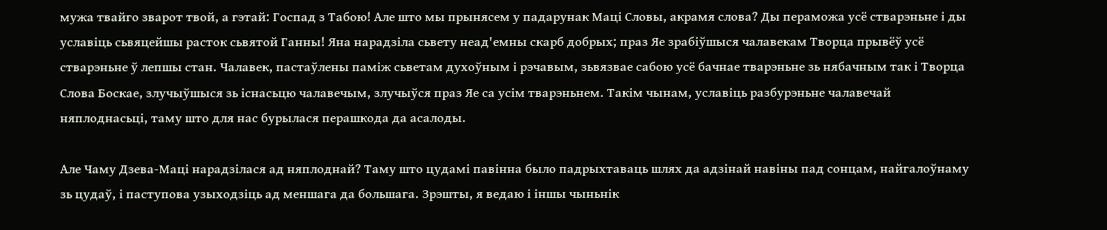мужа твайго зварот твой, а гэтай: Госпад з Табою! Але што мы прынясем у падарунак Маці Словы, акрамя слова? Ды пераможа усё стварэньне і ды уславіць сьвяцейшы расток сьвятой Ганны! Яна нарадзіла сьвету неад'емны скарб добрых; праз Яе зрабіўшыся чалавекам Творца прывёў усё стварэньне ў лепшы стан. Чалавек, пастаўлены паміж сьветам духоўным і рэчавым, зьвязвае сабою усё бачнае тварэньне зь нябачным так і Творца Слова Боскае, злучыўшыся зь існасьцю чалавечым, злучыўся праз Яе са усім тварэньнем. Такім чынам, уславіць разбурэньне чалавечай няплоднасьці, таму што для нас бурылася перашкода да асалоды.

Але Чаму Дзева-Маці нарадзілася ад няплоднай? Таму што цудамі павінна было падрыхтаваць шлях да адзінай навіны пад сонцам, найгалоўнаму зь цудаў, і паступова узыходзіць ад меншага да большага. Зрэшты, я ведаю і іншы чыньнік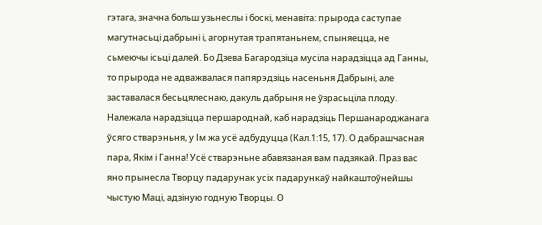гэтага, значна больш узьнеслы і боскі, менавіта: прырода саступае магутнасьці дабрыні і, агорнутая трапятаньнем, спыняецца, не сьмеючы ісьці далей. Бо Дзева Багародзіца мусіла нарадзіцца ад Ганны, то прырода не адважвалася папярэдзіць насеньня Дабрыні, але заставалася бесьцялеснаю, дакуль дабрыня не ўзрасьціла плоду. Належала нарадзіцца першароднай, каб нарадзіць Першанароджанага ўсяго стварэньня, у Ім жа усё адбудуцца (Кал.1:15, 17). О дабрашчасная пара, Якім і Ганна! Усё стварэньне абавязаная вам падзякай. Праз вас яно прынесла Творцу падарунак усіх падарункаў найкаштоўнейшы чыстую Маці, адзіную годную Творцы. О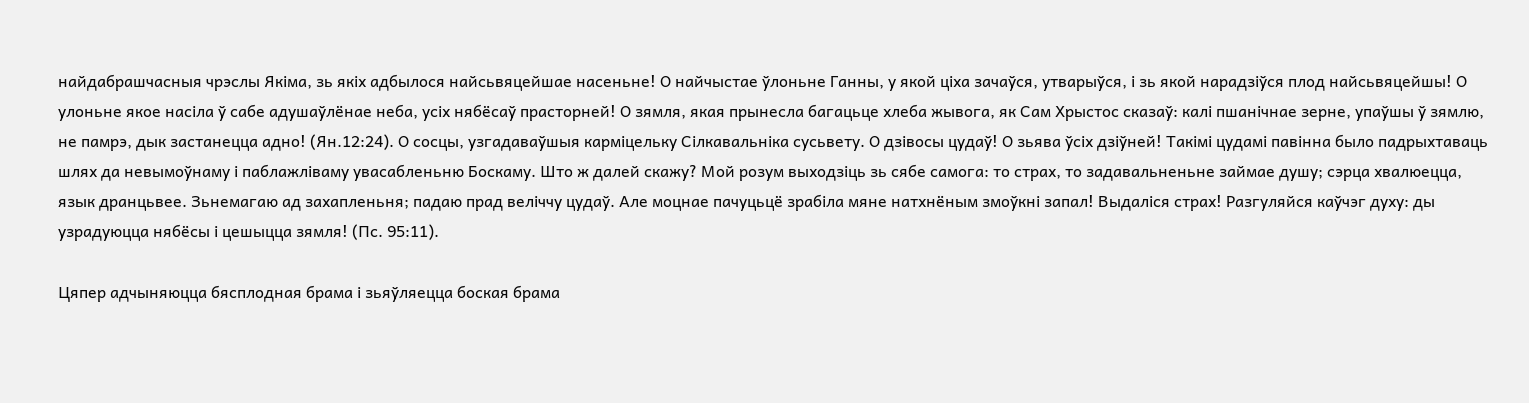найдабрашчасныя чрэслы Якіма, зь якіх адбылося найсьвяцейшае насеньне! О найчыстае ўлоньне Ганны, у якой ціха зачаўся, утварыўся, і зь якой нарадзіўся плод найсьвяцейшы! О улоньне якое насіла ў сабе адушаўлёнае неба, усіх нябёсаў прасторней! О зямля, якая прынесла багацьце хлеба жывога, як Сам Хрыстос сказаў: калі пшанічнае зерне, упаўшы ў зямлю, не памрэ, дык застанецца адно! (Ян.12:24). О сосцы, узгадаваўшыя карміцельку Сілкавальніка сусьвету. О дзівосы цудаў! О зьява ўсіх дзіўней! Такімі цудамі павінна было падрыхтаваць шлях да невымоўнаму і паблажліваму увасабленьню Боскаму. Што ж далей скажу? Мой розум выходзіць зь сябе самога: то страх, то задавальненьне займае душу; сэрца хвалюецца, язык дранцьвее. Зьнемагаю ад захапленьня; падаю прад веліччу цудаў. Але моцнае пачуцьцё зрабіла мяне натхнёным змоўкні запал! Выдаліся страх! Разгуляйся каўчэг духу: ды узрадуюцца нябёсы і цешыцца зямля! (Пс. 95:11).

Цяпер адчыняюцца бясплодная брама і зьяўляецца боская брама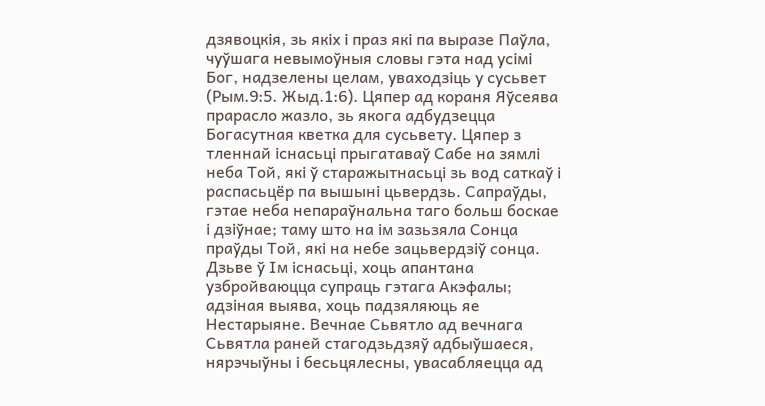дзявоцкія, зь якіх і праз які па выразе Паўла, чуўшага невымоўныя словы гэта над усімі Бог, надзелены целам, уваходзіць у сусьвет (Рым.9:5. Жыд.1:6). Цяпер ад кораня Яўсеява прарасло жазло, зь якога адбудзецца Богасутная кветка для сусьвету. Цяпер з тленнай існасьці прыгатаваў Сабе на зямлі неба Той, які ў старажытнасьці зь вод саткаў і распасьцёр па вышыні цьвердзь. Сапраўды, гэтае неба непараўнальна таго больш боскае і дзіўнае; таму што на ім зазьзяла Сонца праўды Той, які на небе зацьвердзіў сонца. Дзьве ў Ім існасьці, хоць апантана узбройваюцца супраць гэтага Акэфалы; адзіная выява, хоць падзяляюць яе Нестарыяне. Вечнае Сьвятло ад вечнага Сьвятла раней стагодзьдзяў адбыўшаеся, нярэчыўны і бесьцялесны, увасабляецца ад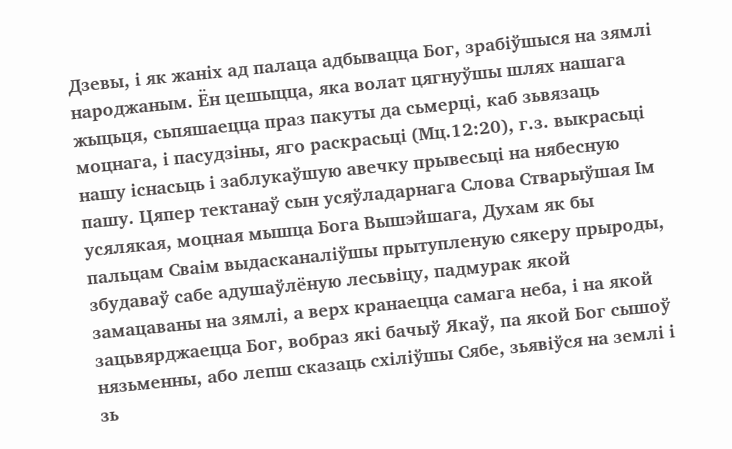Дзевы, і як жаніх ад палаца адбывацца Бог, зрабіўшыся на зямлі народжаным. Ён цешыцца, яка волат цягнуўшы шлях нашага жыцьця, сьпяшаецца праз пакуты да сьмерці, каб зьвязаць моцнага, і пасудзіны, яго раскрасьці (Мц.12:20), г.з. выкрасьці нашу існасьць і заблукаўшую авечку прывесьці на нябесную пашу. Цяпер тектанаў сын усяўладарнага Слова Стварыўшая Ім усялякая, моцная мышца Бога Вышэйшага, Духам як бы пальцам Сваім выдасканаліўшы прытупленую сякеру прыроды, збудаваў сабе адушаўлёную лесьвіцу, падмурак якой замацаваны на зямлі, а верх кранаецца самага неба, і на якой зацьвярджаецца Бог, вобраз які бачыў Якаў, па якой Бог сышоў нязьменны, або лепш сказаць схіліўшы Сябе, зьявіўся на землі і зь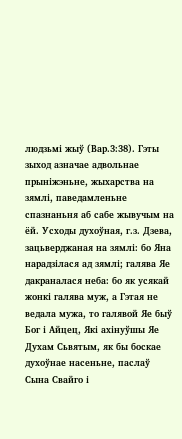людзьмі жыў (Вар.3:38). Гэты зыход азначае адвольнае прыніжэньне, жыхарства на зямлі, паведамленьне спазнаньня аб сабе жывучым на ёй. Усходы духоўная, г.з. Дзева, зацьверджаная на зямлі: бо Яна нарадзілася ад зямлі; галява Яе дакраналася неба: бо як усякай жонкі галява муж, а Гэтая не ведала мужа, то галявой Яе быў Бог і Айцец, Які ахінуўшы Яе Духам Сьвятым, як бы боскае духоўнае насеньне, паслаў Сына Свайго і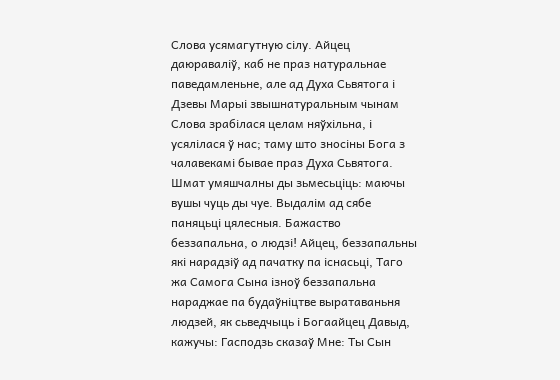Слова усямагутную сілу. Айцец даюраваліў, каб не праз натуральнае паведамленьне, але ад Духа Сьвятога і Дзевы Марыі звышнатуральным чынам Слова зрабілася целам няўхільна, і усялілася ў нас; таму што зносіны Бога з чалавекамі бывае праз Духа Сьвятога. Шмат умяшчалны ды зьмесьціць: маючы вушы чуць ды чуе. Выдалім ад сябе паняцьці цялесныя. Бажаство беззапальна, о людзі! Айцец, беззапальны які нарадзіў ад пачатку па існасьці, Таго жа Самога Сына ізноў беззапальна нараджае па будаўніцтве выратаваньня людзей, як сьведчыць і Богаайцец Давыд, кажучы: Гасподзь сказаў Мне: Ты Сын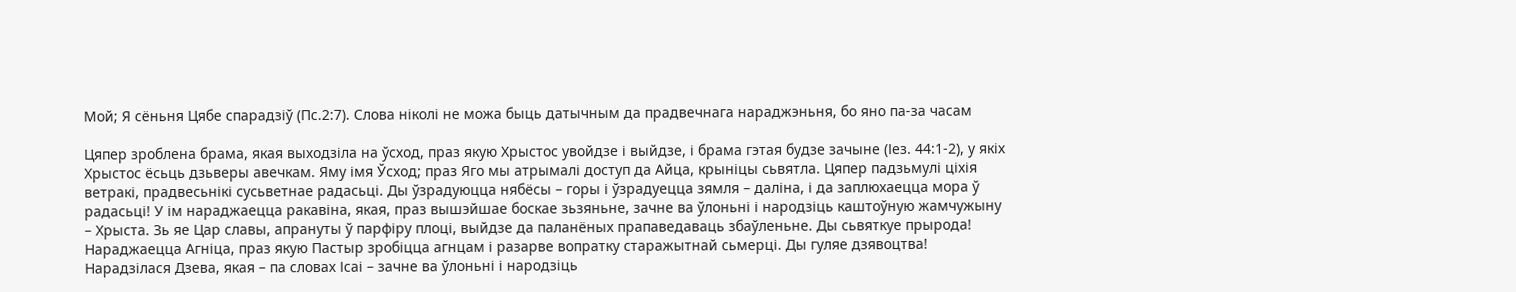Мой; Я сёньня Цябе спарадзіў (Пс.2:7). Слова ніколі не можа быць датычным да прадвечнага нараджэньня, бо яно па-за часам

Цяпер зроблена брама, якая выходзіла на ўсход, праз якую Хрыстос увойдзе і выйдзе, і брама гэтая будзе зачыне (Іез. 44:1-2), у якіх Хрыстос ёсьць дзьверы авечкам. Яму імя Ўсход; праз Яго мы атрымалі доступ да Айца, крыніцы сьвятла. Цяпер падзьмулі ціхія ветракі, прадвесьнікі сусьветнае радасьці. Ды ўзрадуюцца нябёсы – горы і ўзрадуецца зямля – даліна, і да заплюхаецца мора ў радасьці! У ім нараджаецца ракавіна, якая, праз вышэйшае боскае зьзяньне, зачне ва ўлоньні і народзіць каштоўную жамчужыну – Хрыста. Зь яе Цар славы, апрануты ў парфіру плоці, выйдзе да паланёных прапаведаваць збаўленьне. Ды сьвяткуе прырода! Нараджаецца Агніца, праз якую Пастыр зробіцца агнцам і разарве вопратку старажытнай сьмерці. Ды гуляе дзявоцтва! Нарадзілася Дзева, якая – па словах Ісаі – зачне ва ўлоньні і народзіць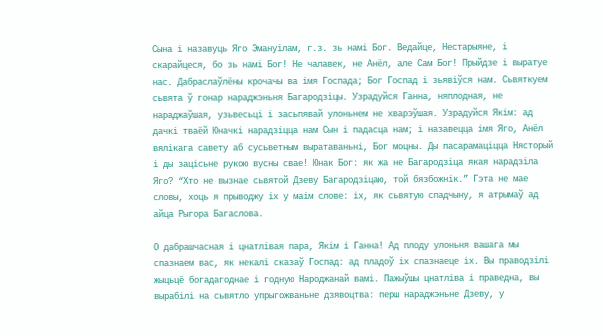Сына і назавуць Яго Эмануілам, г.з. зь намі Бог. Ведайце, Нестарыяне, і скарайцеся, бо зь намі Бог! Не чалавек, не Анёл, але Сам Бог! Прыйдзе і выратуе нас. Дабраслаўлёны крочачы ва імя Госпада; Бог Госпад і зьявіўся нам. Сьвяткуем сьвята ў гонар нараджэньня Багародзіцы. Узрадуйся Ганна, няплодная, не нараджаўшая, узьвесьці і засьпявай улоньнем не хварэўшая. Узрадуйся Якім: ад дачкі тваёй Юначкі нарадзіцца нам Сын і падасца нам; і назавецца імя Яго, Анёл вялікага савету аб сусьветным выратаваньні, Бог моцны. Ды пасарамаціцца Нясторый і ды зацісьне рукою вусны свае! Юнак Бог: як жа не Багародзіца якая нарадзіла Яго? “Хто не вызнае сьвятой Дзеву Багародзіцаю, той бязбожнік.” Гэта не мае словы, хоць я прыводжу іх у маім слове: іх, як сьвятую спадчыну, я атрымаў ад айца Рыгора Багаслова.

О дабрашчасная і цнатлівая пара, Якім і Ганна! Ад плоду улоньня вашага мы спазнаем вас, як некалі сказаў Госпад: ад пладоў іх спазнаеце іх. Вы праводзілі жыцьцё богадагоднае і годную Народжанай вамі. Пажыўшы цнатліва і праведна, вы вырабілі на сьвятло упрыгожваньне дзявоцтва: перш нараджэньне Дзеву, у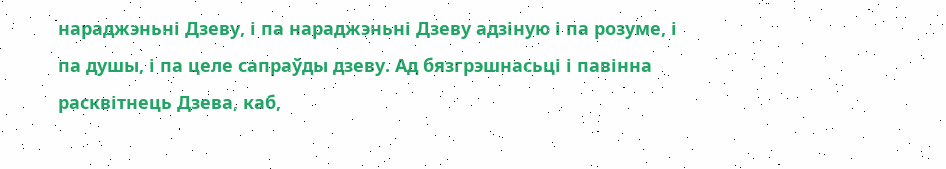нараджэньні Дзеву, і па нараджэньні Дзеву адзіную і па розуме, і па душы, і па целе сапраўды дзеву. Ад бязгрэшнасьці і павінна расквітнець Дзева, каб,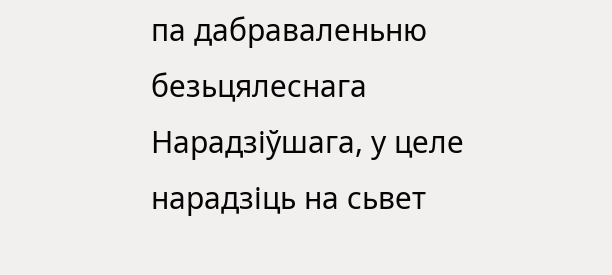па дабраваленьню безьцялеснага Нарадзіўшага, у целе нарадзіць на сьвет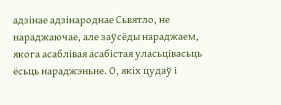адзінае адзінароднае Сьвятло, не нараджаючае, але заўсёды нараджаем, якога асаблівая асабістая уласьцівасьць ёсьць нараджэньне. О, якіх цудаў і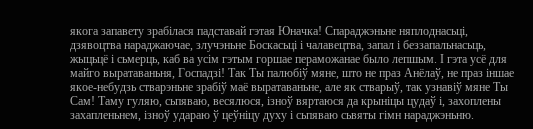якога запавету зрабілася падставай гэтая Юначка! Спараджэньне няплоднасьці, дзявоцтва нараджаючае, злучэньне Боскасьці і чалавецтва, запал і беззапальнасьць, жыцьцё і сьмерць, каб ва усім гэтым горшае пераможанае было лепшым. І гэта усё для майго выратаваньня, Госпадзі! Так Ты палюбіў мяне, што не праз Анёлаў, не праз іншае якое-небудзь стварэньне зрабіў маё выратаваньне, але як стварыў, так узнавіў мяне Ты Сам! Таму гуляю, сьпяваю, весялюся, ізноў вяртаюся да крыніцы цудаў і, захоплены захапленьнем, ізноў удараю ў цеўніцу духу і сьпяваю сьвяты гімн нараджэньню.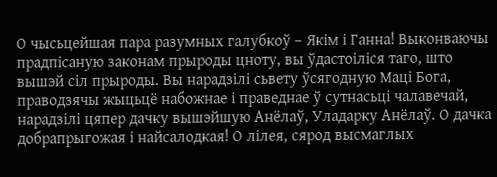О чысьцейшая пара разумных галубкоў – Якім і Ганна! Выконваючы прадпісаную законам прыроды цноту, вы ўдастоіліся таго, што вышэй сіл прыроды. Вы нарадзілі сьвету ўсягодную Маці Бога, праводзячы жыцьцё набожнае і праведнае ў сутнасьці чалавечай, нарадзілі цяпер дачку вышэйшую Анёлаў, Уладарку Анёлаў. О дачка добрапрыгожая і найсалодкая! О лілея, сярод высмаглых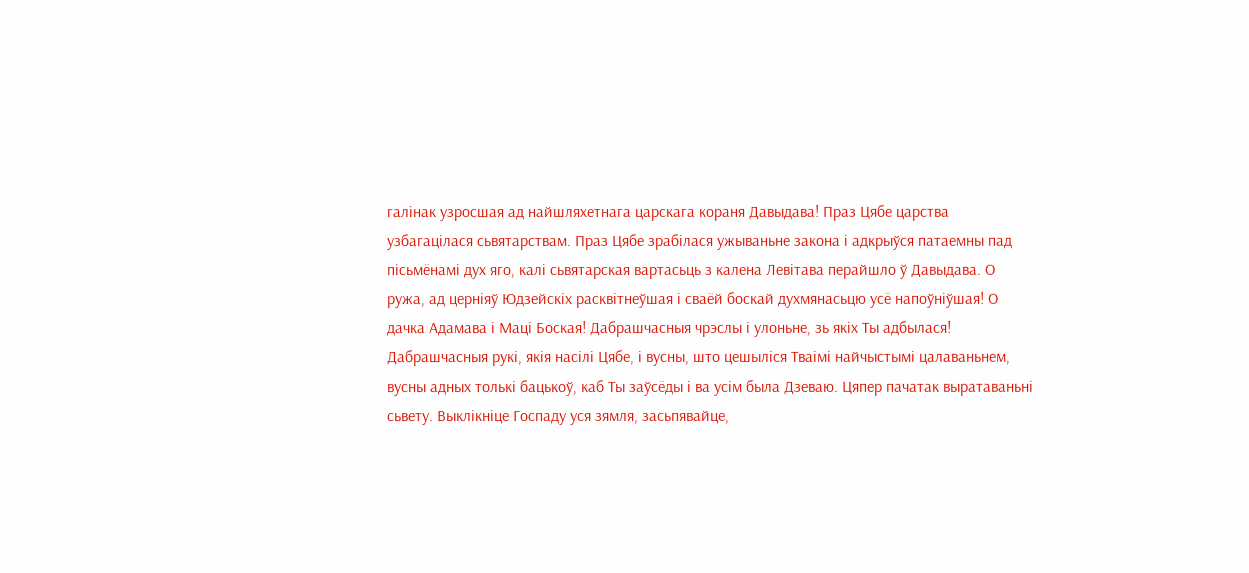галінак узросшая ад найшляхетнага царскага кораня Давыдава! Праз Цябе царства узбагацілася сьвятарствам. Праз Цябе зрабілася ужываньне закона і адкрыўся патаемны пад пісьмёнамі дух яго, калі сьвятарская вартасьць з калена Левітава перайшло ў Давыдава. О ружа, ад церніяў Юдзейскіх расквітнеўшая і сваёй боскай духмянасьцю усё напоўніўшая! О дачка Адамава і Маці Боская! Дабрашчасныя чрэслы і улоньне, зь якіх Ты адбылася! Дабрашчасныя рукі, якія насілі Цябе, і вусны, што цешыліся Тваімі найчыстымі цалаваньнем, вусны адных толькі бацькоў, каб Ты заўсёды і ва усім была Дзеваю. Цяпер пачатак выратаваньні сьвету. Выклікніце Госпаду уся зямля, засьпявайце,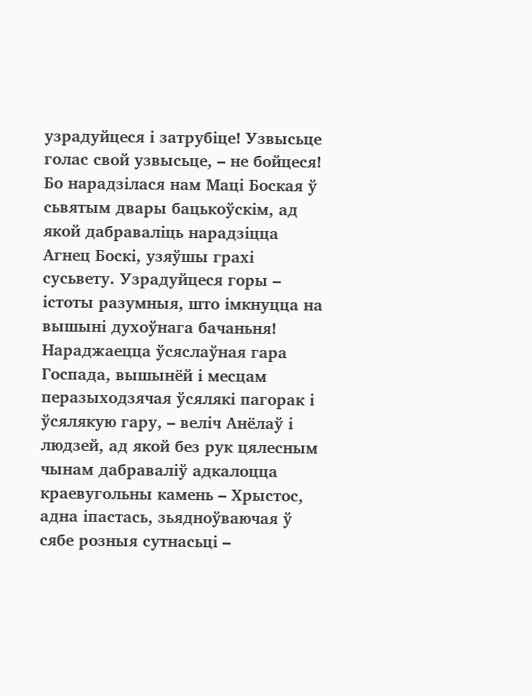узрадуйцеся і затрубіце! Узвысьце голас свой узвысьце, – не бойцеся! Бо нарадзілася нам Маці Боская ў сьвятым двары бацькоўскім, ад якой дабраваліць нарадзіцца Агнец Боскі, узяўшы грахі сусьвету. Узрадуйцеся горы – істоты разумныя, што імкнуцца на вышыні духоўнага бачаньня! Нараджаецца ўсяслаўная гара Госпада, вышынёй і месцам перазыходзячая ўсялякі пагорак і ўсялякую гару, – веліч Анёлаў і людзей, ад якой без рук цялесным чынам дабраваліў адкалоцца краевугольны камень – Хрыстос, адна іпастась, зьядноўваючая ў сябе розныя сутнасьці –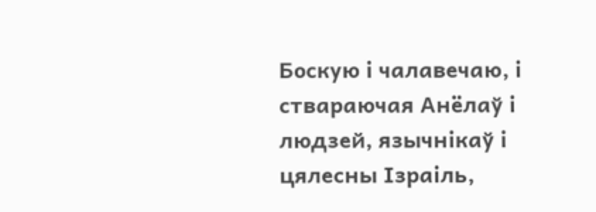Боскую і чалавечаю, і ствараючая Анёлаў і людзей, язычнікаў і цялесны Ізраіль,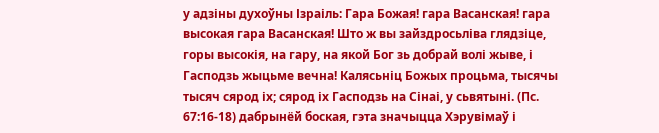у адзіны духоўны Ізраіль: Гара Божая! гара Васанская! гара высокая гара Васанская! Што ж вы зайздросьліва глядзіце, горы высокія, на гару, на якой Бог зь добрай волі жыве, і Гасподзь жыцьме вечна! Калясьніц Божых процьма, тысячы тысяч сярод іх; сярод іх Гасподзь на Сінаі, у сьвятыні. (Пс. 67:16-18) дабрынёй боская, гэта значыцца Хэрувімаў і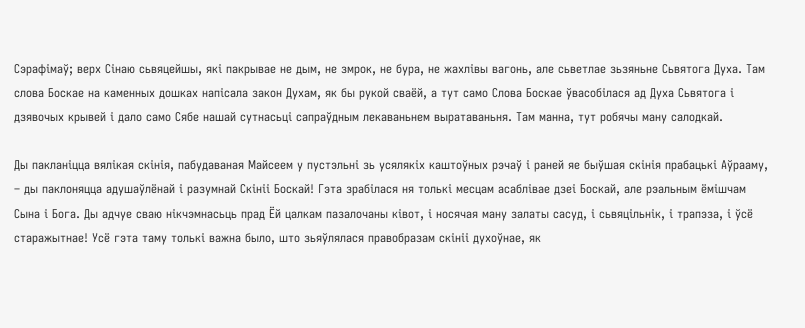Сэрафімаў; верх Сінаю сьвяцейшы, які пакрывае не дым, не змрок, не бура, не жахлівы вагонь, але сьветлае зьзяньне Сьвятога Духа. Там слова Боскае на каменных дошках напісала закон Духам, як бы рукой сваёй, а тут само Слова Боскае ўвасобілася ад Духа Сьвятога і дзявочых крывей і дало само Сябе нашай сутнасьці сапраўдным лекаваньнем выратаваньня. Там манна, тут робячы ману салодкай.

Ды пакланіцца вялікая скінія, пабудаваная Майсеем у пустэльні зь усялякіх каштоўных рэчаў і раней яе быўшая скінія прабацькі Аўрааму, – ды паклоняцца адушаўлёнай і разумнай Скініі Боскай! Гэта зрабілася ня толькі месцам асаблівае дзеі Боскай, але рэальным ёмішчам Сына і Бога. Ды адчуе сваю нікчэмнасьць прад Ёй цалкам пазалочаны ківот, і носячая ману залаты сасуд, і сьвяцільнік, і трапэза, і ўсё старажытнае! Усё гэта таму толькі важна было, што зьяўлялася правобразам скініі духоўнае, як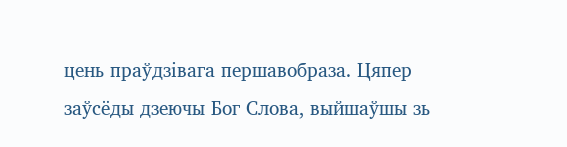цень праўдзівага першавобраза. Цяпер заўсёды дзеючы Бог Слова, выйшаўшы зь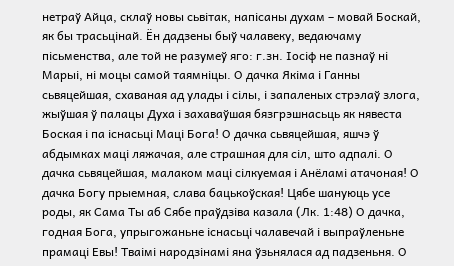нетраў Айца, склаў новы сьвітак, напісаны духам – мовай Боскай, як бы трасьцінай. Ён дадзены быў чалавеку, ведаючаму пісьменства, але той не разумеў яго: г.зн. Іосіф не пазнаў ні Марыі, ні моцы самой таямніцы. О дачка Якіма і Ганны сьвяцейшая, схаваная ад улады і сілы, і запаленых стрэлаў злога, жыўшая ў палацы Духа і захаваўшая бязгрэшнасьць як нявеста Боская і па існасьці Маці Бога! О дачка сьвяцейшая, яшчэ ў абдымках маці ляжачая, але страшная для сіл, што адпалі. О дачка сьвяцейшая, малаком маці сілкуемая і Анёламі атачоная! О дачка Богу прыемная, слава бацькоўская! Цябе шануюць усе роды, як Сама Ты аб Сябе праўдзіва казала (Лк. 1:48) О дачка, годная Бога, упрыгожаньне існасьці чалавечай і выпраўленьне прамаці Евы! Тваімі народзінамі яна ўзьнялася ад падзеньня. О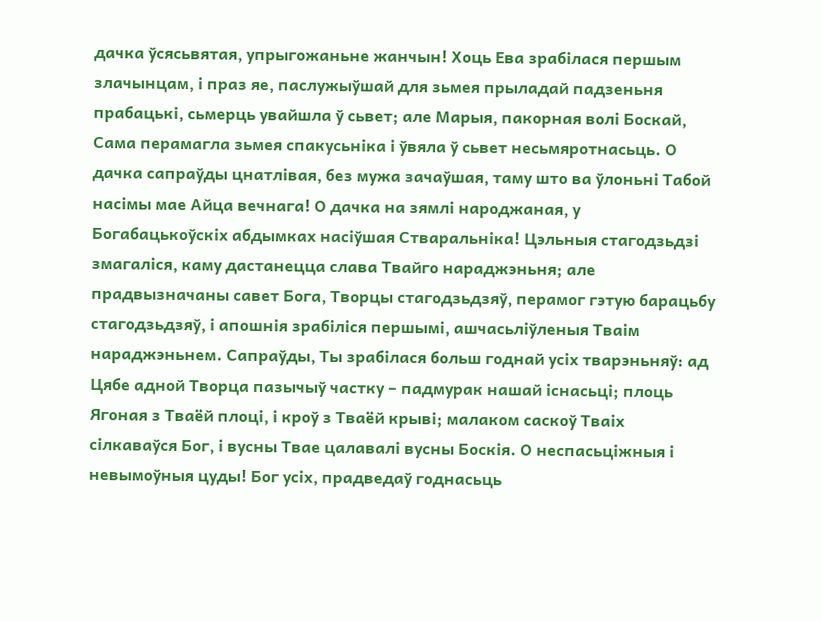дачка ўсясьвятая, упрыгожаньне жанчын! Хоць Ева зрабілася першым злачынцам, і праз яе, паслужыўшай для зьмея прыладай падзеньня прабацькі, сьмерць увайшла ў сьвет; але Марыя, пакорная волі Боскай, Сама перамагла зьмея спакусьніка і ўвяла ў сьвет несьмяротнасьць. О дачка сапраўды цнатлівая, без мужа зачаўшая, таму што ва ўлоньні Табой насімы мае Айца вечнага! О дачка на зямлі народжаная, у Богабацькоўскіх абдымках насіўшая Стваральніка! Цэльныя стагодзьдзі змагаліся, каму дастанецца слава Твайго нараджэньня; але прадвызначаны савет Бога, Творцы стагодзьдзяў, перамог гэтую барацьбу стагодзьдзяў, і апошнія зрабіліся першымі, ашчасьліўленыя Тваім нараджэньнем. Сапраўды, Ты зрабілася больш годнай усіх тварэньняў: ад Цябе адной Творца пазычыў частку – падмурак нашай існасьці; плоць Ягоная з Тваёй плоці, і кроў з Тваёй крыві; малаком саскоў Тваіх сілкаваўся Бог, і вусны Твае цалавалі вусны Боскія. О неспасьціжныя і невымоўныя цуды! Бог усіх, прадведаў годнасьць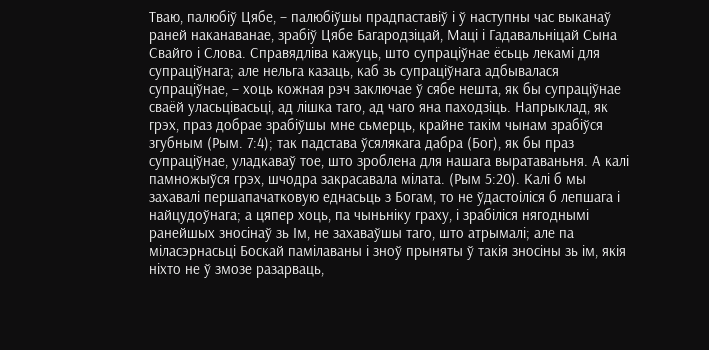Тваю, палюбіў Цябе, – палюбіўшы прадпаставіў і ў наступны час выканаў раней наканаванае, зрабіў Цябе Багародзіцай, Маці і Гадавальніцай Сына Свайго і Слова. Справядліва кажуць, што супраціўнае ёсьць лекамі для супраціўнага; але нельга казаць, каб зь супраціўнага адбывалася супраціўнае, – хоць кожная рэч заключае ў сябе нешта, як бы супраціўнае сваёй уласьцівасьці, ад лішка таго, ад чаго яна паходзіць. Напрыклад, як грэх, праз добрае зрабіўшы мне сьмерць, крайне такім чынам зрабіўся згубным (Рым. 7:4); так падстава ўсялякага дабра (Бог), як бы праз супраціўнае, уладкаваў тое, што зроблена для нашага выратаваньня. А калі памножыўся грэх, шчодра закрасавала мілата. (Рым 5:20). Калі б мы захавалі першапачатковую еднасьць з Богам, то не ўдастоіліся б лепшага і найцудоўнага; а цяпер хоць, па чыньніку граху, і зрабіліся нягоднымі ранейшых зносінаў зь Ім, не захаваўшы таго, што атрымалі; але па міласэрнасьці Боскай памілаваны і зноў прыняты ў такія зносіны зь ім, якія ніхто не ў змозе разарваць,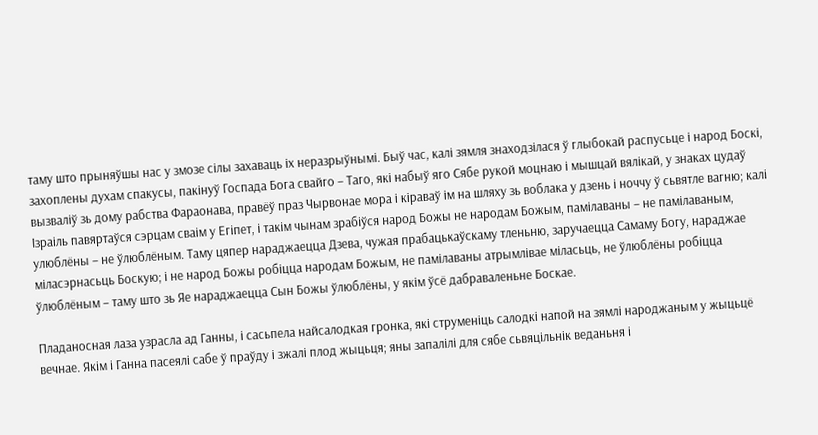таму што прыняўшы нас у змозе сілы захаваць іх неразрыўнымі. Быў час, калі зямля знаходзілася ў глыбокай распусьце і народ Боскі, захоплены духам спакусы, пакінуў Госпада Бога свайго – Таго, які набыў яго Сябе рукой моцнаю і мышцай вялікай, у знаках цудаў вызваліў зь дому рабства Фараонава, правёў праз Чырвонае мора і кіраваў ім на шляху зь воблака у дзень і ноччу ў сьвятле вагню; калі Ізраіль павяртаўся сэрцам сваім у Егіпет, і такім чынам зрабіўся народ Божы не народам Божым, памілаваны – не памілаваным, улюблёны – не ўлюблёным. Таму цяпер нараджаецца Дзева, чужая прабацькаўскаму тленьню, заручаецца Самаму Богу, нараджае міласэрнасьць Боскую; і не народ Божы робіцца народам Божым, не памілаваны атрымлівае міласьць, не ўлюблёны робіцца ўлюблёным – таму што зь Яе нараджаецца Сын Божы ўлюблёны, у якім ўсё дабраваленьне Боскае.

Пладаносная лаза узрасла ад Ганны, і сасьпела найсалодкая гронка, які струменіць салодкі напой на зямлі народжаным у жыцьцё вечнае. Якім і Ганна пасеялі сабе ў праўду і зжалі плод жыцьця; яны запалілі для сябе сьвяцільнік веданьня і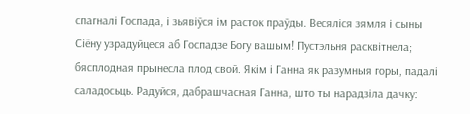спагналі Госпада, і зьявіўся ім расток праўды. Весяліся зямля і сыны Сіёну узрадуйцеся аб Госпадзе Богу вашым! Пустэльня расквітнела; бясплодная прынесла плод свой. Якім і Ганна як разумныя горы, падалі саладосьць. Радуйся, дабрашчасная Ганна, што ты нарадзіла дачку: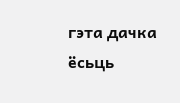гэта дачка ёсьць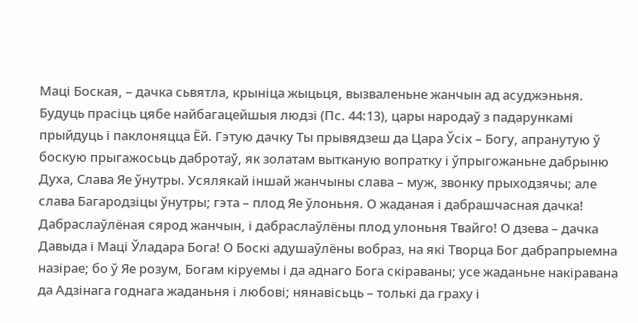Маці Боская, – дачка сьвятла, крыніца жыцьця, вызваленьне жанчын ад асуджэньня. Будуць прасіць цябе найбагацейшыя людзі (Пс. 44:13), цары народаў з падарункамі прыйдуць і паклоняцца Ёй. Гэтую дачку Ты прывядзеш да Цара Ўсіх – Богу, апранутую ў боскую прыгажосьць дабротаў, як золатам вытканую вопратку і ўпрыгожаньне дабрыню Духа, Слава Яе ўнутры. Усялякай іншай жанчыны слава – муж, звонку прыходзячы; але слава Багародзіцы ўнутры; гэта – плод Яе ўлоньня. О жаданая і дабрашчасная дачка! Дабраслаўлёная сярод жанчын, і дабраслаўлёны плод улоньня Твайго! О дзева – дачка Давыда і Маці Ўладара Бога! О Боскі адушаўлёны вобраз, на які Творца Бог дабрапрыемна назірае; бо ў Яе розум, Богам кіруемы і да аднаго Бога скіраваны; усе жаданьне накіравана да Адзінага годнага жаданьня і любові; нянавісьць – толькі да граху і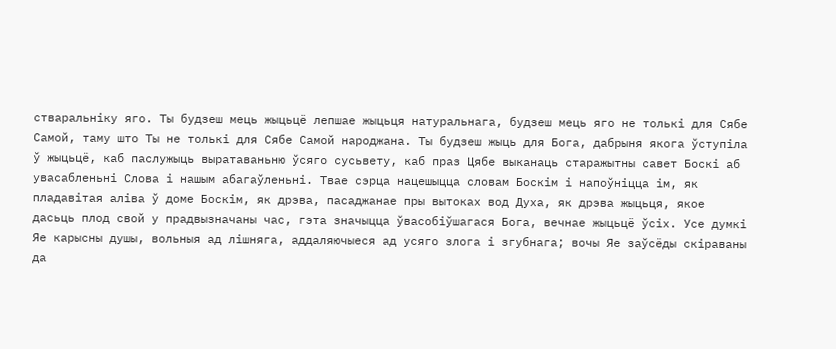стваральніку яго. Ты будзеш мець жыцьцё лепшае жыцьця натуральнага, будзеш мець яго не толькі для Сябе Самой, таму што Ты не толькі для Сябе Самой народжана. Ты будзеш жыць для Бога, дабрыня якога ўступіла ў жыцьцё, каб паслужыць выратаваньню ўсяго сусьвету, каб праз Цябе выканаць старажытны савет Боскі аб увасабленьні Слова і нашым абагаўленьні. Твае сэрца нацешыцца словам Боскім і напоўніцца ім, як пладавітая аліва ў доме Боскім, як дрэва, пасаджанае пры вытоках вод Духа, як дрэва жыцьця, якое дасьць плод свой у прадвызначаны час, гэта значыцца ўвасобіўшагася Бога, вечнае жыцьцё ўсіх. Усе думкі Яе карысны душы, вольныя ад лішняга, аддаляючыеся ад усяго злога і згубнага; вочы Яе заўсёды скіраваны да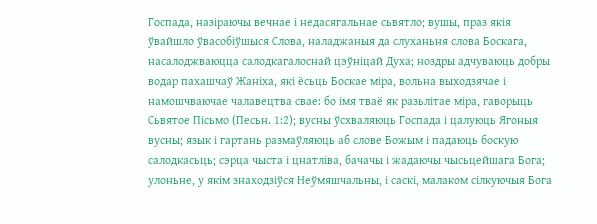Госпада, назіраючы вечнае і недасягальнае сьвятло; вушы, праз якія ўвайшло ўвасобіўшыся Слова, наладжаныя да слуханьня слова Боскага, насалоджваюцца салодкагалоснай цэўніцай Духа; ноздры адчуваюць добры водар пахашчаў Жаніха, які ёсьць Боскае міра, вольна выходзячае і намошчваючае чалавецтва свае: бо імя тваё як разьлітае міра, гаворыць Сьвятое Пісьмо (Песьн. 1:2); вусны ўсхваляюць Госпада і цалуюць Ягоныя вусны; язык і гартань размаўляюць аб слове Божым і падаюць боскую салодкасьць; сэрца чыста і цнатліва, бачачы і жадаючы чысьцейшага Бога; улоньне, у якім знаходзіўся Неўмяшчальны, і саскі, малаком сілкуючыя Бога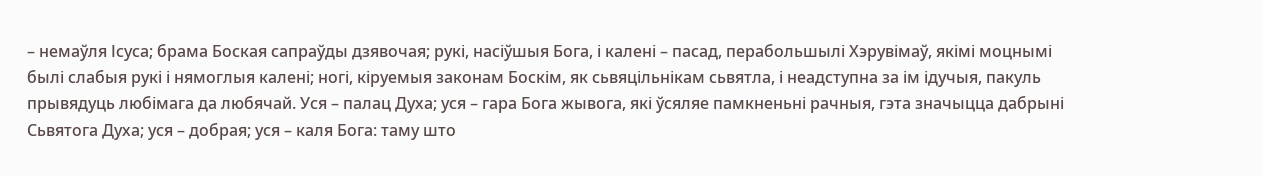– немаўля Ісуса; брама Боская сапраўды дзявочая; рукі, насіўшыя Бога, і калені – пасад, перабольшылі Хэрувімаў, якімі моцнымі былі слабыя рукі і нямоглыя калені; ногі, кіруемыя законам Боскім, як сьвяцільнікам сьвятла, і неадступна за ім ідучыя, пакуль прывядуць любімага да любячай. Уся – палац Духа; уся – гара Бога жывога, які ўсяляе памкненьні рачныя, гэта значыцца дабрыні Сьвятога Духа; уся – добрая; уся – каля Бога: таму што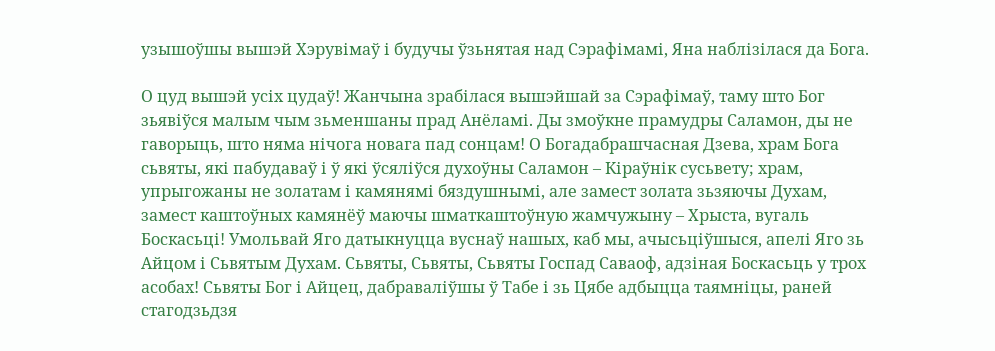узышоўшы вышэй Хэрувімаў і будучы ўзьнятая над Сэрафімамі, Яна наблізілася да Бога.

О цуд вышэй усіх цудаў! Жанчына зрабілася вышэйшай за Сэрафімаў, таму што Бог зьявіўся малым чым зьменшаны прад Анёламі. Ды змоўкне прамудры Саламон, ды не гаворыць, што няма нічога новага пад сонцам! О Богадабрашчасная Дзева, храм Бога сьвяты, які пабудаваў і ў які ўсяліўся духоўны Саламон – Кіраўнік сусьвету; храм, упрыгожаны не золатам і камянямі бяздушнымі, але замест золата зьзяючы Духам, замест каштоўных камянёў маючы шматкаштоўную жамчужыну – Хрыста, вугаль Боскасьці! Умольвай Яго датыкнуцца вуснаў нашых, каб мы, ачысьціўшыся, апелі Яго зь Айцом і Сьвятым Духам. Сьвяты, Сьвяты, Сьвяты Госпад Саваоф, адзіная Боскасьць у трох асобах! Сьвяты Бог і Айцец, дабраваліўшы ў Табе і зь Цябе адбыцца таямніцы, раней стагодзьдзя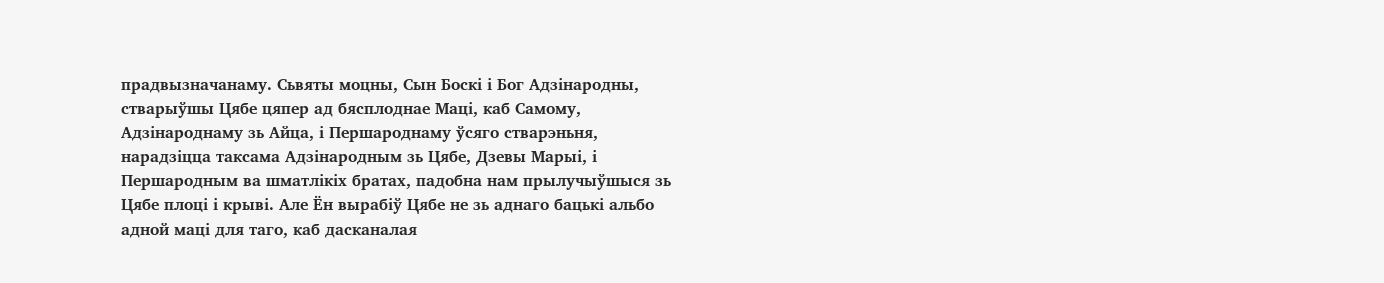прадвызначанаму. Сьвяты моцны, Сын Боскі і Бог Адзінародны, стварыўшы Цябе цяпер ад бясплоднае Маці, каб Самому, Адзінароднаму зь Айца, і Першароднаму ўсяго стварэньня, нарадзіцца таксама Адзінародным зь Цябе, Дзевы Марыі, і Першародным ва шматлікіх братах, падобна нам прылучыўшыся зь Цябе плоці і крыві. Але Ён вырабіў Цябе не зь аднаго бацькі альбо адной маці для таго, каб дасканалая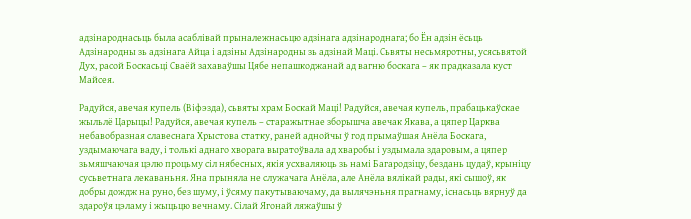адзінароднасьць была асаблівай прыналежнасьцю адзінага адзінароднага; бо Ён адзін ёсьць Адзінародны зь адзінага Айца і адзіны Адзінародны зь адзінай Маці. Сьвяты несьмяротны, усясьвятой Дух, расой Боскасьці Сваёй захаваўшы Цябе непашкоджанай ад вагню боскага – як прадказала куст Майсея.

Радуйся, авечая купель (Віфэзда), сьвяты храм Боскай Маці! Радуйся, авечая купель, прабацькаўскае жыльлё Царыцы! Радуйся, авечая купель – старажытнае зборышча авечак Якава, а цяпер Царква небавобразная славеснага Хрыстова статку, раней аднойчы ў год прымаўшая Анёла Боскага, уздымаючага ваду, і толькі аднаго хворага выратоўвала ад хваробы і уздымала здаровым, а цяпер зьмяшчаючая цэлю процьму сіл нябесных, якія усхваляюць зь намі Багародзіцу, бездань цудаў, крыніцу сусьветнага лекаваньня. Яна прыняла не служачага Анёла, але Анёла вялікай рады, які сышоў, як добры дождж на руно, без шуму, і ўсяму пакутываючаму, да вылячэньня прагнаму, існасьць вярнуў да здароўя цэламу і жыцьцю вечнаму. Сілай Ягонай ляжаўшы ў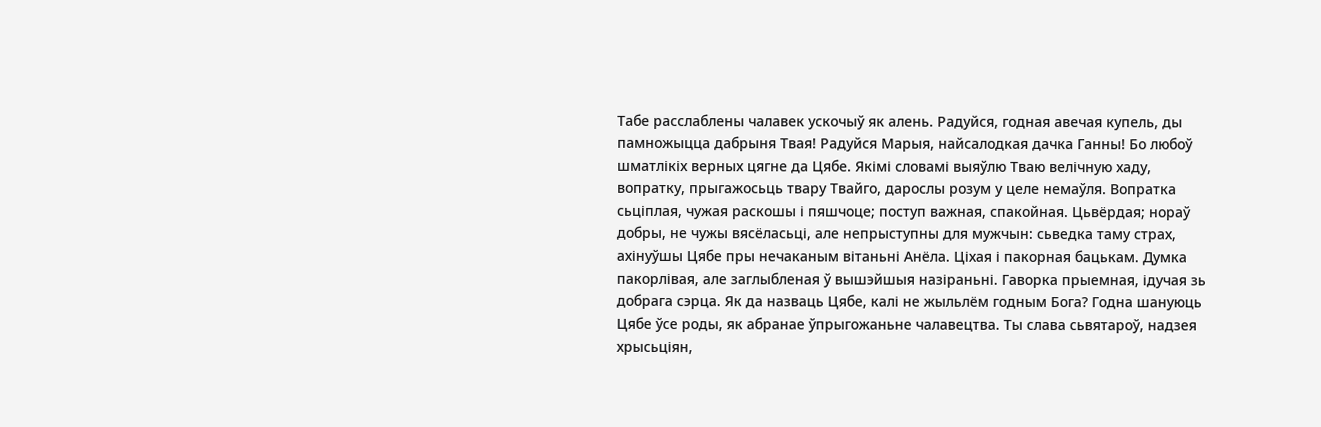Табе расслаблены чалавек ускочыў як алень. Радуйся, годная авечая купель, ды памножыцца дабрыня Твая! Радуйся Марыя, найсалодкая дачка Ганны! Бо любоў шматлікіх верных цягне да Цябе. Якімі словамі выяўлю Тваю велічную хаду, вопратку, прыгажосьць твару Твайго, дарослы розум у целе немаўля. Вопратка сьціплая, чужая раскошы і пяшчоце; поступ важная, спакойная. Цьвёрдая; нораў добры, не чужы вясёласьці, але непрыступны для мужчын: сьведка таму страх, ахінуўшы Цябе пры нечаканым вітаньні Анёла. Ціхая і пакорная бацькам. Думка пакорлівая, але заглыбленая ў вышэйшыя назіраньні. Гаворка прыемная, ідучая зь добрага сэрца. Як да назваць Цябе, калі не жыльлём годным Бога? Годна шануюць Цябе ўсе роды, як абранае ўпрыгожаньне чалавецтва. Ты слава сьвятароў, надзея хрысьціян,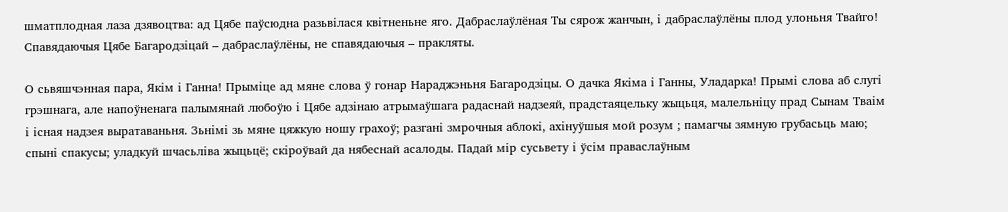шматплодная лаза дзявоцтва: ад Цябе паўсюдна разьвілася квітненьне яго. Дабраслаўлёная Ты сярож жанчын, і дабраслаўлёны плод улоньня Твайго! Спавядаючыя Цябе Багародзіцай – дабраслаўлёны, не спавядаючыя – пракляты.

О сьвяшчэнная пара, Якім і Ганна! Прыміце ад мяне слова ў гонар Нараджэньня Багародзіцы. О дачка Якіма і Ганны, Уладарка! Прымі слова аб слугі грэшнага, але напоўненага палымянай любоўю і Цябе адзінаю атрымаўшага радаснай надзеяй, прадстаяцельку жыцьця, малельніцу прад Сынам Тваім і існая надзея выратаваньня. Зьнімі зь мяне цяжкую ношу грахоў; разгані змрочныя аблокі, ахінуўшыя мой розум ; памагчы зямную грубасьць маю; спыні спакусы; уладкуй шчасьліва жыцьцё; скіроўвай да нябеснай асалоды. Падай мір сусьвету і ўсім праваслаўным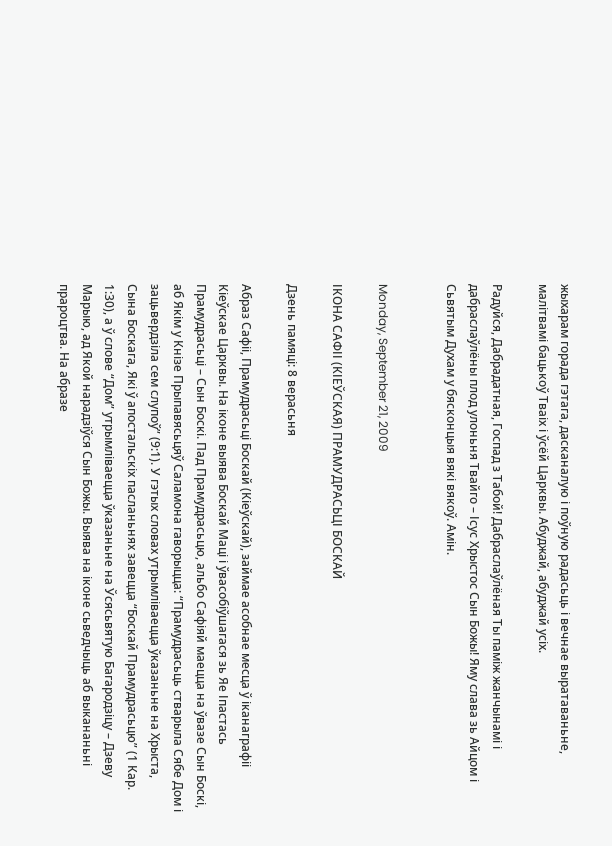жыхарам горада гэтага, дасканалую і поўную радасьць і вечнае выратаваньне, малітвамі бацькоў Тваіх і ўсёй Царквы. Абуджай, абуджай усіх.

Радуйся, Дабрадатная, Госпад з Табой! Дабраслаўлёная Ты паміж жанчынамі і дабраслаўлёны плод улоньня Твайго – Ісус Хрыстос Сын Божы! Яму слава зь Айцом і Сьвятым Духам у бясконцыя вякі вякоў. Амін.


Monday, September 21, 2009

ІКОНА САФІІ (КІЕЎСКАЯ) ПРАМУДРАСЬЦІ БОСКАЙ

Дзень памяці: 8 верасьня

Абраз Сафіі, Прамудрасьці Боскай (Кіеўскай), займае асобнае месца ў іканаграфіі Кіеўскае Царквы. На іконе выява Боскай Маці і ўвасобіўшагася зь Яе Іпастась Прамудрасьці – Сын Боскі. Пад Прамудрасьцю, альбо Сафіяй маецца на ўвазе Сын Боскі, аб Якім у Кнізе Прыпавясьцяў Саламона гаворыцца: “Прамудрасьць стварыла Сябе Дом і зацьвердзіла сем слупоў” (9:1). У гэтых словах утрымліваецца ўказаньне на Хрыста, Сына Боскага, Які ў апостальскіх пасланьнях завецца “Боскай Прамудрасьцю” (1 Кар. 1:30), а ў слове “Дом” утрымліваецца ўказаньне на Ўсясьвятую Багародзіцу – Дзеву Марыю, ад Якой нарадзіўся Сын Божы. Выява на іконе сьведчыць аб выкананьні прароцтва. На абразе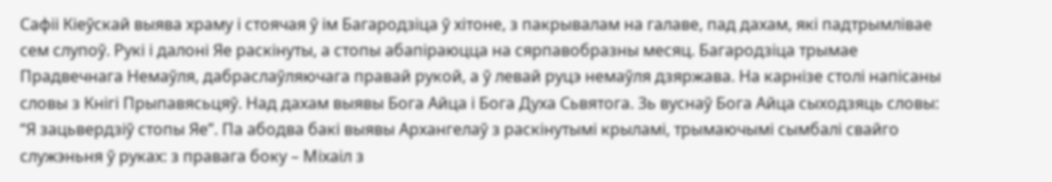Сафіі Кіеўскай выява храму і стоячая ў ім Багародзіца ў хітоне, з пакрывалам на галаве, пад дахам, які падтрымлівае сем слупоў. Рукі і далоні Яе раскінуты, а стопы абапіраюцца на сярпавобразны месяц. Багародзіца трымае Прадвечнага Немаўля, дабраслаўляючага правай рукой, а ў левай руцэ немаўля дзяржава. На карнізе столі напісаны словы з Кнігі Прыпавясьцяў. Над дахам выявы Бога Айца і Бога Духа Сьвятога. Зь вуснаў Бога Айца сыходзяць словы: “Я зацьвердзіў стопы Яе”. Па абодва бакі выявы Архангелаў з раскінутымі крыламі, трымаючымі сымбалі свайго служэньня ў руках: з правага боку – Міхаіл з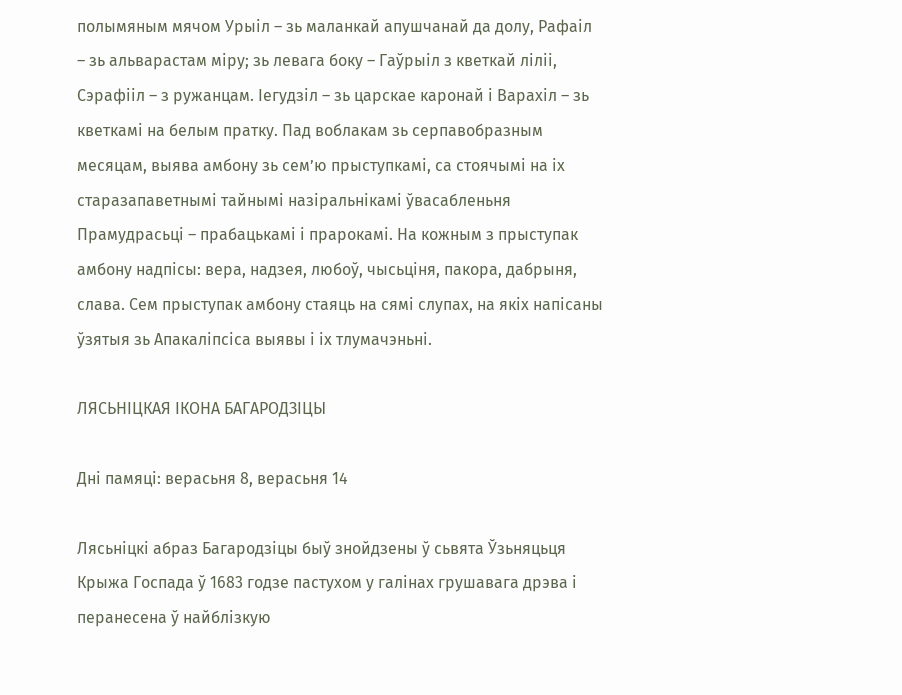полымяным мячом Урыіл – зь маланкай апушчанай да долу, Рафаіл – зь альварастам міру; зь левага боку – Гаўрыіл з кветкай ліліі, Сэрафііл – з ружанцам. Іегудзіл – зь царскае каронай і Варахіл – зь кветкамі на белым пратку. Пад воблакам зь серпавобразным месяцам, выява амбону зь сем’ю прыступкамі, са стоячымі на іх старазапаветнымі тайнымі назіральнікамі ўвасабленьня Прамудрасьці – прабацькамі і прарокамі. На кожным з прыступак амбону надпісы: вера, надзея, любоў, чысьціня, пакора, дабрыня, слава. Сем прыступак амбону стаяць на сямі слупах, на якіх напісаны ўзятыя зь Апакаліпсіса выявы і іх тлумачэньні.

ЛЯСЬНІЦКАЯ ІКОНА БАГАРОДЗІЦЫ

Дні памяці: верасьня 8, верасьня 14

Лясьніцкі абраз Багародзіцы быў знойдзены ў сьвята Ўзьняцьця Крыжа Госпада ў 1683 годзе пастухом у галінах грушавага дрэва і перанесена ў найблізкую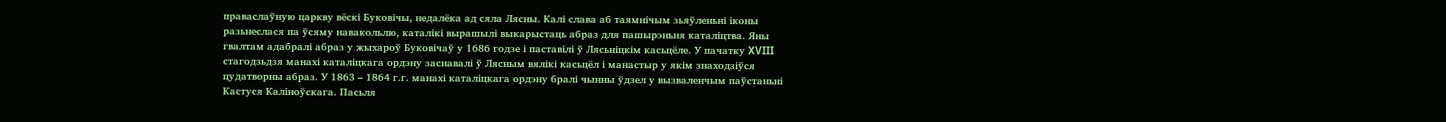праваслаўную царкву вёскі Буковічы, недалёка ад сяла Лясны. Калі слава аб таямнічым зьяўленьні іконы разьнеслася па ўсяму навакольлю, каталікі вырашылі выкарыстаць абраз для пашырэньня каталіцтва. Яны гвалтам адабралі абраз у жыхароў Буковічаў у 1686 годзе і паставілі ў Лясьніцкім касьцёле. У пачатку XVIII стагодзьдзя манахі каталіцкага ордэну заснавалі ў Лясным вялікі касьцёл і манастыр у якім знаходзіўся цудатворны абраз. У 1863 – 1864 г.г. манахі каталіцкага ордэну бралі чынны ўдзел у вызваленчым паўстаньні Кастуся Каліноўскага. Пасьля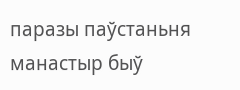паразы паўстаньня манастыр быў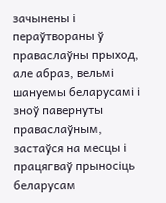зачынены і пераўтвораны ў праваслаўны прыход, але абраз, вельмі шануемы беларусамі і зноў павернуты праваслаўным, застаўся на месцы і працягваў прыносіць беларусам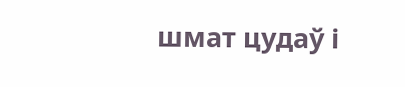шмат цудаў і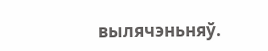вылячэньняў.